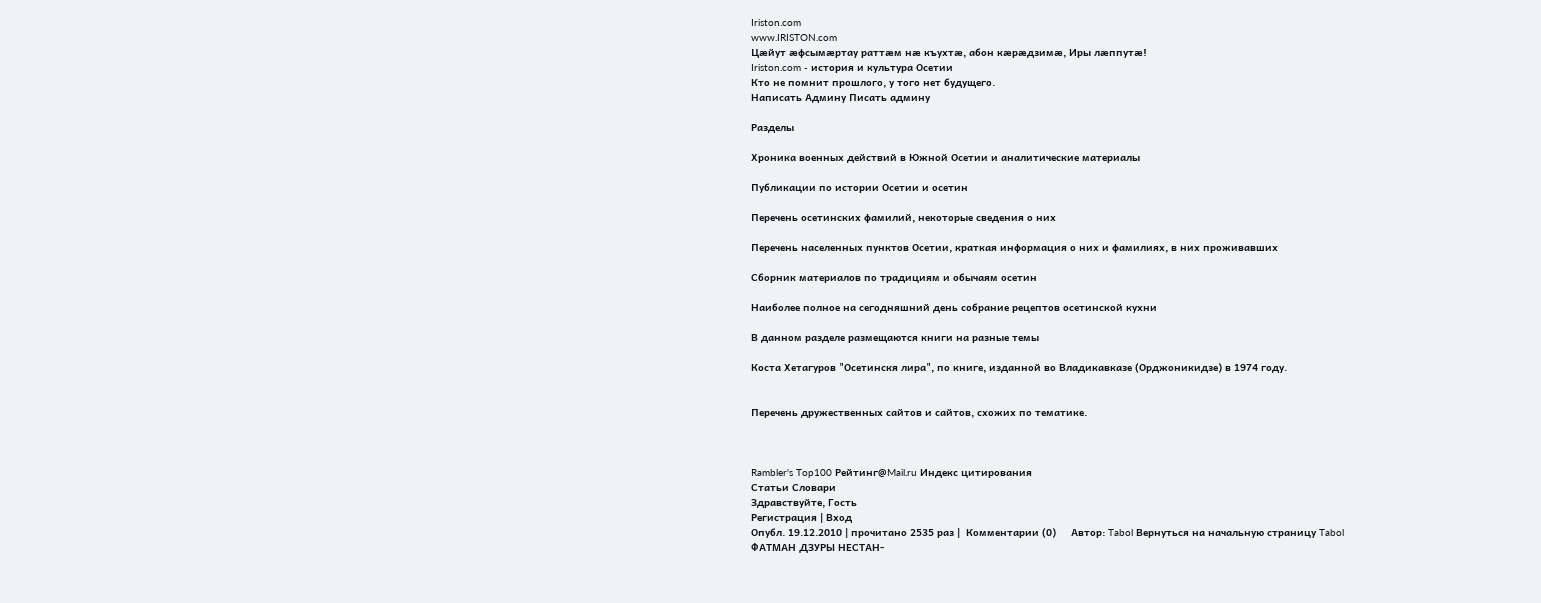Iriston.com
www.IRISTON.com
Цæйут æфсымæртау раттæм нæ къухтæ, абон кæрæдзимæ, Иры лæппутæ!
Iriston.com - история и культура Осетии
Кто не помнит прошлого, у того нет будущего.
Написать Админу Писать админу

Разделы

Хроника военных действий в Южной Осетии и аналитические материалы

Публикации по истории Осетии и осетин

Перечень осетинских фамилий, некоторые сведения о них

Перечень населенных пунктов Осетии, краткая информация о них и фамилиях, в них проживавших

Сборник материалов по традициям и обычаям осетин

Наиболее полное на сегодняшний день собрание рецептов осетинской кухни

В данном разделе размещаются книги на разные темы

Коста Хетагуров "Осетинскя лира", по книге, изданной во Владикавказе (Орджоникидзе) в 1974 году.


Перечень дружественных сайтов и сайтов, схожих по тематике.



Rambler's Top100 Рейтинг@Mail.ru Индекс цитирования
Статьи Словари
Здравствуйте, Гость
Регистрация | Вход
Опубл. 19.12.2010 | прочитано 2535 раз |  Комментарии (0)     Автор: Tabol Вернуться на начальную страницу Tabol
ФАТМАН ДЗУРЫ НЕСТАН-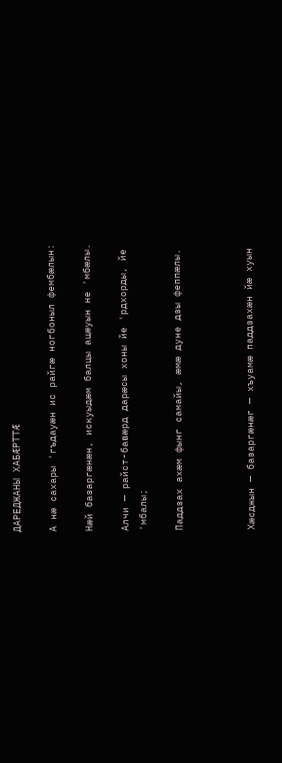ДАРЕДЖАНЫ ХАБÆРТТÆ

А нæ сахары 'гъдауæн ис райгæ ногбоныл фембæлын:

Нæй базаргæнæн, искуыдæм балцы ацæуын не 'мбæлы.

Алчи — райст-бавæрд дарæсы хоны йе 'рдхорды, йе 'мбалы;

Паддзах ахæм фынг самайы, æмæ дуне дзы феппæлы.



Хæсджын — базаргæнæг — хъуамæ паддзахæн йæ хуын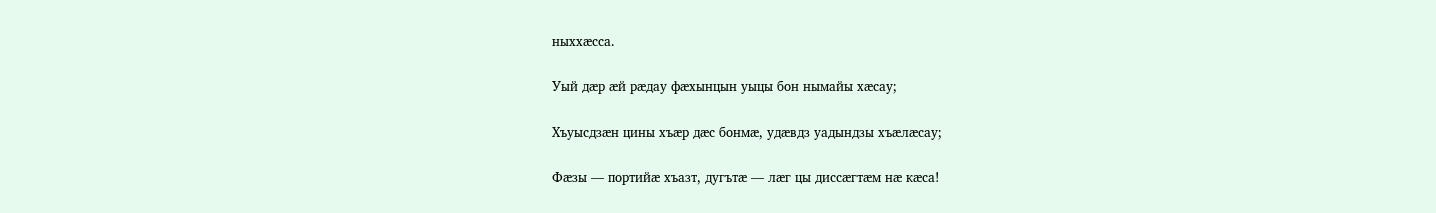ныххæсса.

Уый дæр æй рæдау фæхынцын уыцы бон нымайы хæсау;

Хъуысдзæн цины хъæр дæс бонмæ, удæвдз уадындзы хъæлæсау;

Фæзы — портийæ хъазт, дугътæ — лæг цы диссæгтæм нæ кæса!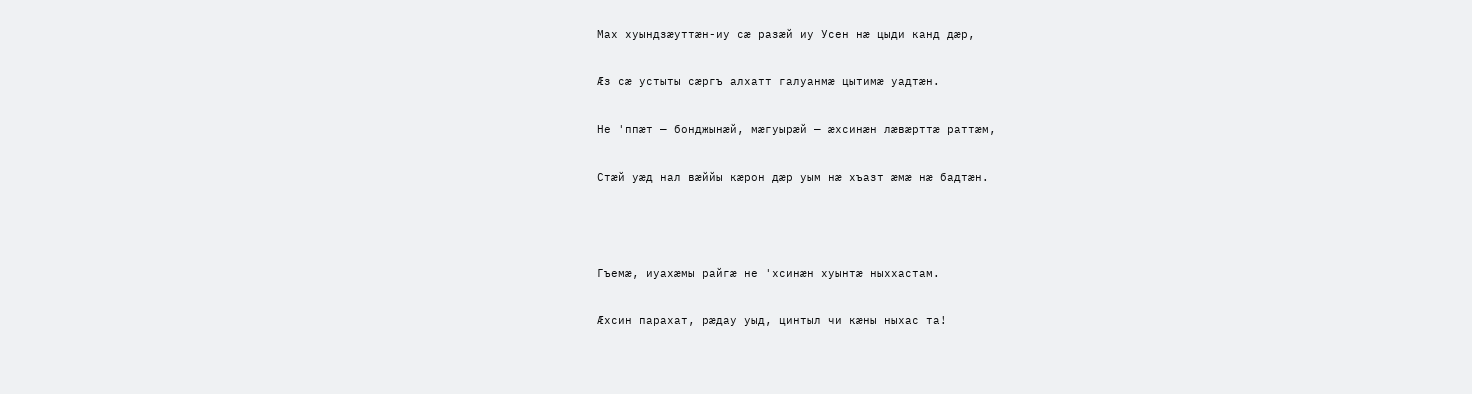Мах хуындзæуттæн-иу сæ разæй иу Усен нæ цыди канд дæр,

Æз сæ устыты сæргъ алхатт галуанмæ цытимæ уадтæн.

Не 'ппæт — бонджынæй, мæгуырæй — æхсинæн лæвæрттæ раттæм,

Стæй уæд нал вæййы кæрон дæр уым нæ хъазт æмæ нæ бадтæн.



Гъемæ, иуахæмы райгæ не 'хсинæн хуынтæ ныххастам.

Æхсин парахат, рæдау уыд, цинтыл чи кæны ныхас та!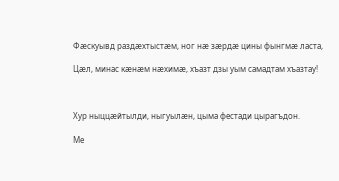Фæскуывд раздæхтыстæм, ног нæ зæрдæ цины фынгмæ ласта,

Цæл, минас кæнæм нæхимæ, хъазт дзы уым самадтам хъазтау!



Хур ныццæйтылди, ныгуылæн, цыма фестади цырагъдон.

Ме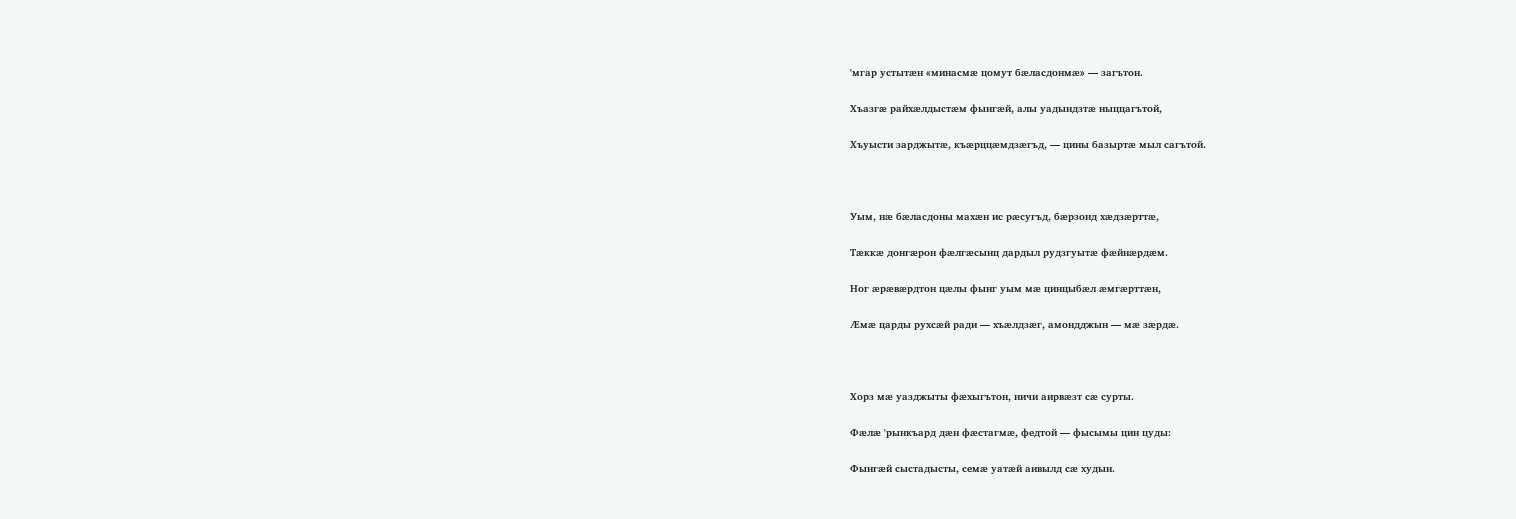'мгар устытæн «минасмæ цомут бæласдонмæ» — загътон.

Хъазгæ райхæлдыстæм фынгæй, алы уадындзтæ ныццагътой,

Хъуысти зарджытæ, къæрццæмдзæгъд, — цины базыртæ мыл сагътой.



Уым, нæ бæласдоны махæн ис рæсугъд, бæрзонд хæдзæрттæ,

Тæккæ донгæрон фæлгæсынц дардыл рудзгуытæ фæйнæрдæм.

Ног æрæвæрдтон цæлы фынг уым мæ цинцыбæл æмгæрттæн,

Æмæ царды рухсæй ради — хъæлдзæг, амондджын — мæ зæрдæ.



Хорз мæ уазджыты фæхыгътон, ничи аирвæзт сæ сурты.

Фæлæ 'рынкъард дæн фæстагмæ, федтой — фысымы цин цуды:

Фынгæй сыстадысты, семæ уатæй аивылд сæ худын.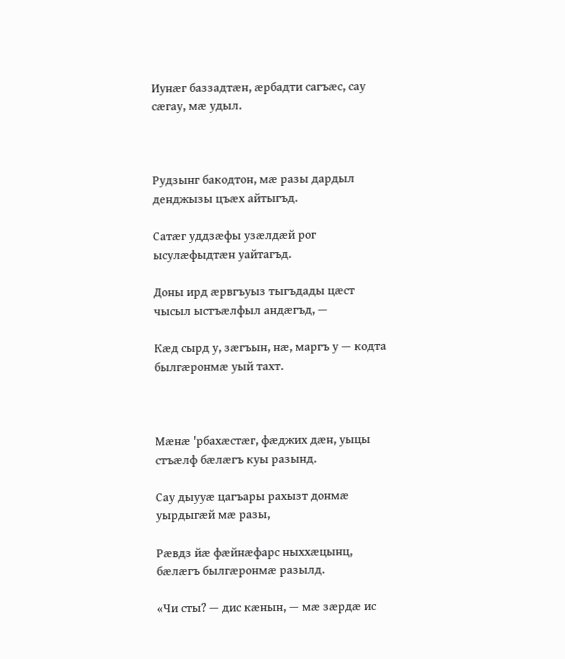Иунæг баззадтæн, æрбадти сагъæс, сау сæгау, мæ удыл.



Рудзынг бакодтон, мæ разы дардыл денджызы цъæх айтыгъд.

Сатæг уддзæфы узæлдæй рог ысулæфыдтæн уайтагъд.

Доны ирд æрвгъуыз тыгъдады цæст чысыл ыстъæлфыл андæгъд, —

Кæд сырд у, зæгъын, нæ, маргъ у — кодта былгæронмæ уый тахт.



Мæнæ 'рбахæстæг, фæджих дæн, уыцы стъæлф бæлæгъ куы разынд.

Сау дыууæ цагъары рахызт донмæ уырдыгæй мæ разы,

Рæвдз йæ фæйнæфарс ныххæцынц, бæлæгъ былгæронмæ разылд.

«Чи сты? — дис кæнын, — мæ зæрдæ ис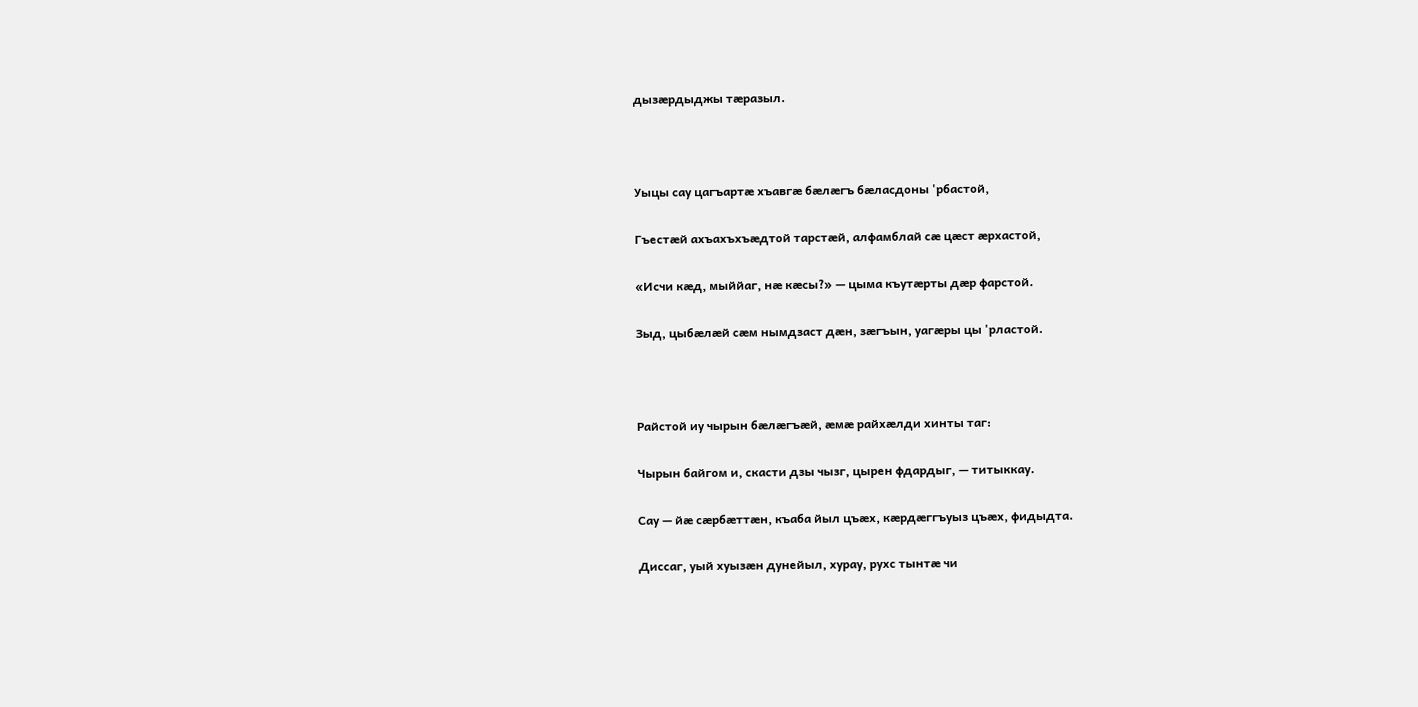дызæрдыджы тæразыл.



Уыцы сау цагъартæ хъавгæ бæлæгъ бæласдоны 'рбастой,

Гъестæй ахъахъхъæдтой тарстæй, алфамблай сæ цæст æрхастой,

«Исчи кæд, мыййаг, нæ кæсы?» — цыма къутæрты дæр фарстой.

Зыд, цыбæлæй сæм нымдзаст дæн, зæгъын, уагæры цы 'рластой.



Райстой иу чырын бæлæгъæй, æмæ райхæлди хинты таг:

Чырын байгом и, скасти дзы чызг, цырен фдардыг, — титыккау.

Сау — йæ сæрбæттæн, къаба йыл цъæх, кæрдæггъуыз цъæх, фидыдта.

Диссаг, уый хуызæн дунейыл, хурау, рухс тынтæ чи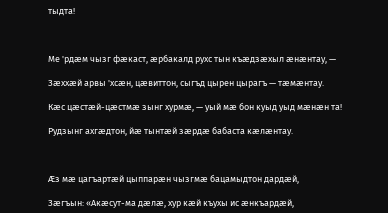тыдта!



Ме 'рдæм чызг фæкаст, æрбакалд рухс тын къæдзæхыл æнæнтау, —

Зæххæй арвы 'хсæн, цæвиттон, сыгъд цырен цырагъ — тæмæнтау.

Кæс цæстæй-цæстмæ зынг хурмæ, — уый мæ бон куыд уыд мæнæн та!

Рудзынг ахгæдтон, йæ тынтæй зæрдæ бабаста кæлæнтау.



Æз мæ цагъартæй цыппарæн чызгмæ бацамыдтон дардæй,

Зæгъын: «Акæсут-ма дæлæ, хур кæй къухы ис æнкъардæй,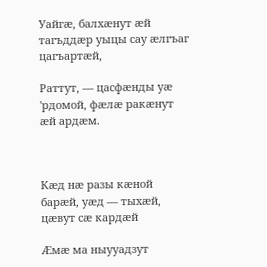Уайгæ, балхæнут æй тагъддæр уыцы сау æлгъаг цагъартæй,

Раттут, — цасфæнды уæ 'рдомой, фæлæ ракæнут æй ардæм.



Кæд нæ разы кæной барæй, уæд — тыхæй, цæвут сæ кардæй

Æмæ ма ныууадзут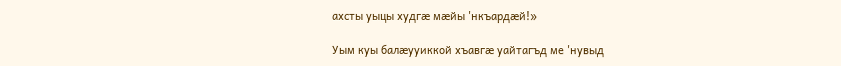ахсты уыцы худгæ мæйы 'нкъардæй!»

Уым куы балæууиккой хъавгæ уайтагъд ме 'нувыд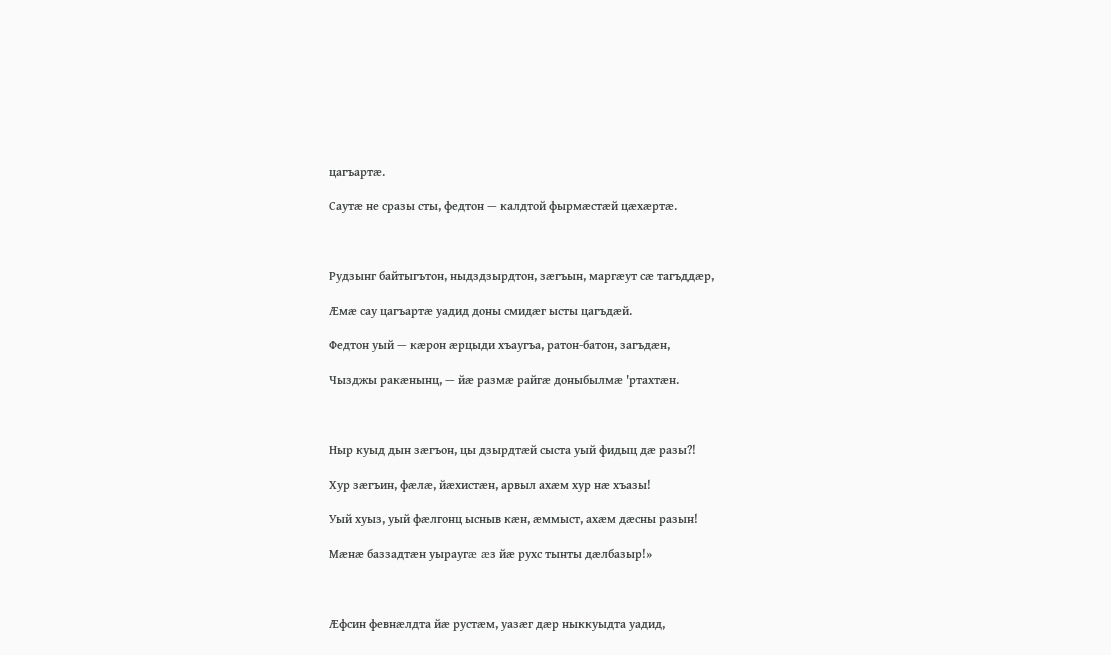цагъартæ.

Саутæ не сразы сты, федтон — калдтой фырмæстæй цæхæртæ.



Рудзынг байтыгътон, ныдздзырдтон, зæгъын, маргæут сæ тагъддæр,

Æмæ сау цагъартæ уадид доны смидæг ысты цагъдæй.

Федтон уый — кæрон æрцыди хъаугъа, ратон-батон, загъдæн,

Чызджы ракæнынц, — йæ размæ райгæ доныбылмæ 'ртахтæн.



Ныр куыд дын зæгъон, цы дзырдтæй сыста уый фидыц дæ разы?!

Хур зæгъин, фæлæ, йæхистæн, арвыл ахæм хур нæ хъазы!

Уый хуыз, уый фæлгонц ысныв кæн, æммыст, ахæм дæсны разын!

Мæнæ баззадтæн уыраугæ æз йæ рухс тынты дæлбазыр!»



Æфсин февнæлдта йæ рустæм, уазæг дæр ныккуыдта уадид,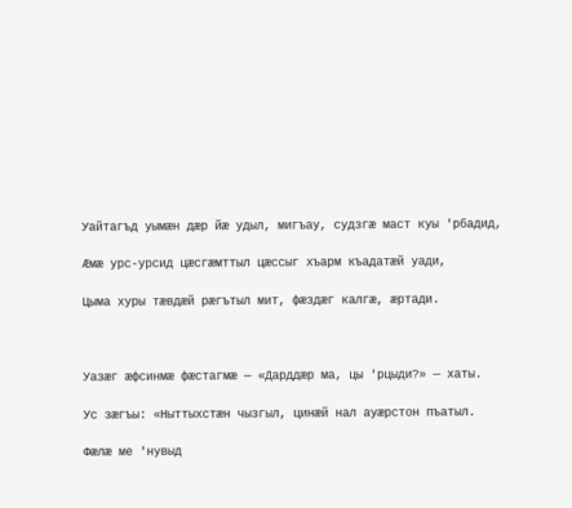Уайтагъд уымæн дæр йæ удыл, мигъау, судзгæ маст куы 'рбадид,

Æмæ урс-урсид цæсгæмттыл цæссыг хъарм къадатæй уади,

Цыма хуры тæвдæй рæгътыл мит, фæздæг калгæ, æртади.



Уазæг æфсинмæ фæстагмæ — «Дарддæр ма, цы 'рцыди?» — хаты.

Ус зæгъы: «Ныттыхстæн чызгыл, цинæй нал ауæрстон пъатыл.

Фæлæ ме 'нувыд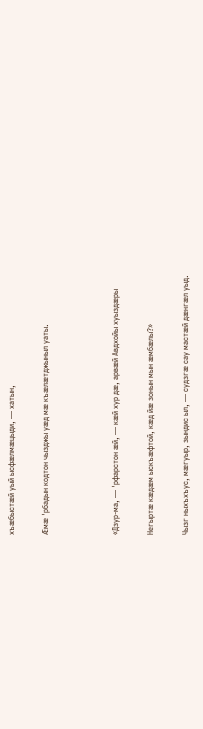хъæбыстæй уый ысфæлмæцыди, — хатын,

Æмæ 'рбадын кодтон чызджы уæд мæ къæлæтджыныл уаты.



«Дзур-ма, — 'рфарстон æй, — кæй хур дæ, арвæй Авдхойы хуыздæры

Негыртæ кæдæм ыскъæфтой, кæд йæ зонын мын æмбæлы?»

Чызг ныхъхъус, мæгуыр, зындис ыл, — судзгæ сау мастæй дæнгæл уыд.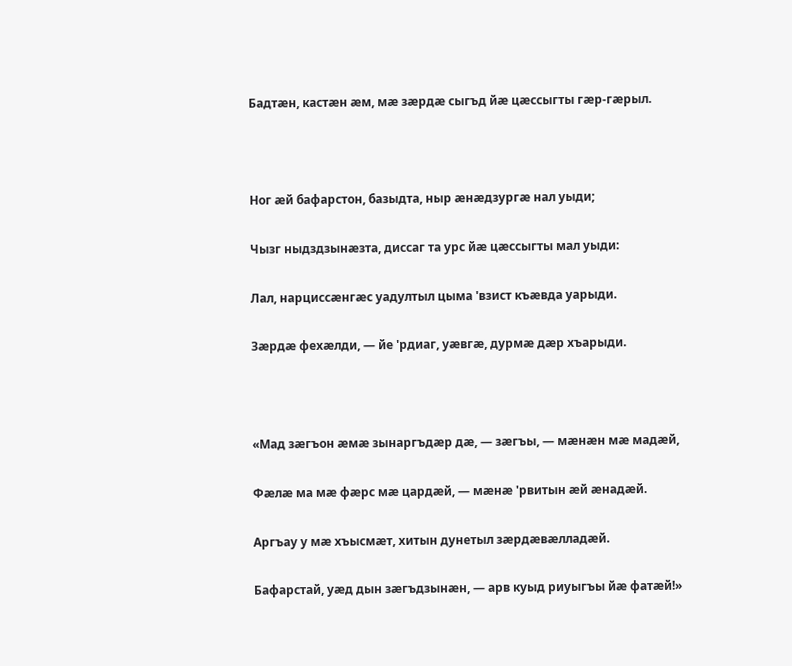Бадтæн, кастæн æм, мæ зæрдæ сыгъд йæ цæссыгты гæр-гæрыл.



Ног æй бафарстон, базыдта, ныр æнæдзургæ нал уыди;

Чызг ныдздзынæзта, диссаг та урс йæ цæссыгты мал уыди:

Лал, нарциссæнгæс уадултыл цыма 'взист къæвда уарыди.

Зæрдæ фехæлди, — йе 'рдиаг, уæвгæ, дурмæ дæр хъарыди.



«Мад зæгъон æмæ зынаргъдæр дæ, — зæгъы, — мæнæн мæ мадæй,

Фæлæ ма мæ фæрс мæ цардæй, — мæнæ 'рвитын æй æнадæй.

Аргъау у мæ хъысмæт, хитын дунетыл зæрдæвæлладæй.

Бафарстай, уæд дын зæгъдзынæн, — арв куыд риуыгъы йæ фатæй!»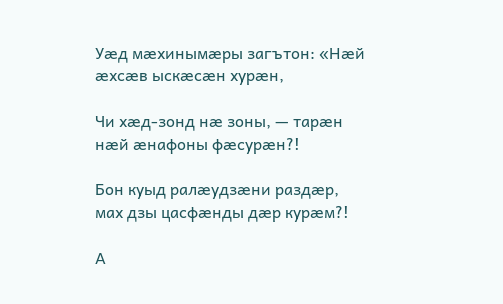Уæд мæхинымæры загътон: «Нæй æхсæв ыскæсæн хурæн,

Чи хæд-зонд нæ зоны, — тарæн нæй æнафоны фæсурæн?!

Бон куыд ралæудзæни раздæр, мах дзы цасфæнды дæр курæм?!

А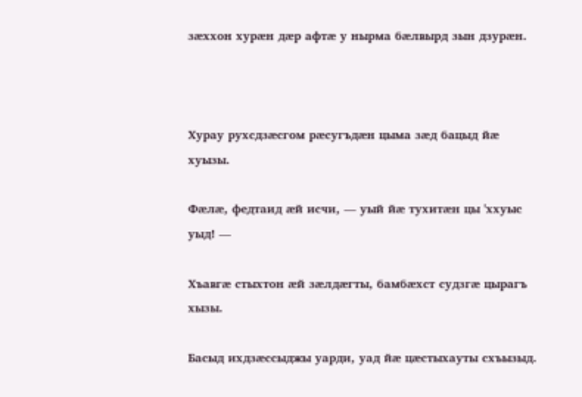зæххон хурæн дæр афтæ у нырма бæлвырд зын дзурæн.



Хурау рухсдзæсгом рæсугъдæн цыма зæд бацыд йæ хуызы.

Фæлæ, федтаид æй исчи, — уый йæ тухитæн цы 'ххуыс уыд! —

Хъавгæ стыхтон æй зæлдæгты, бамбæхст судзгæ цырагъ хызы.

Басыд ихдзæссыджы уарди, уад йæ цæстыхауты схъызыд.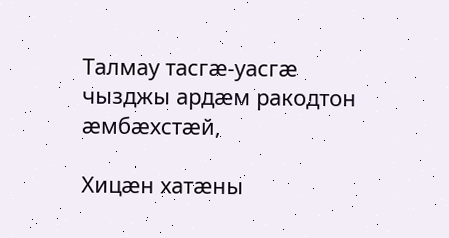Талмау тасгæ-уасгæ чызджы ардæм ракодтон æмбæхстæй,

Хицæн хатæны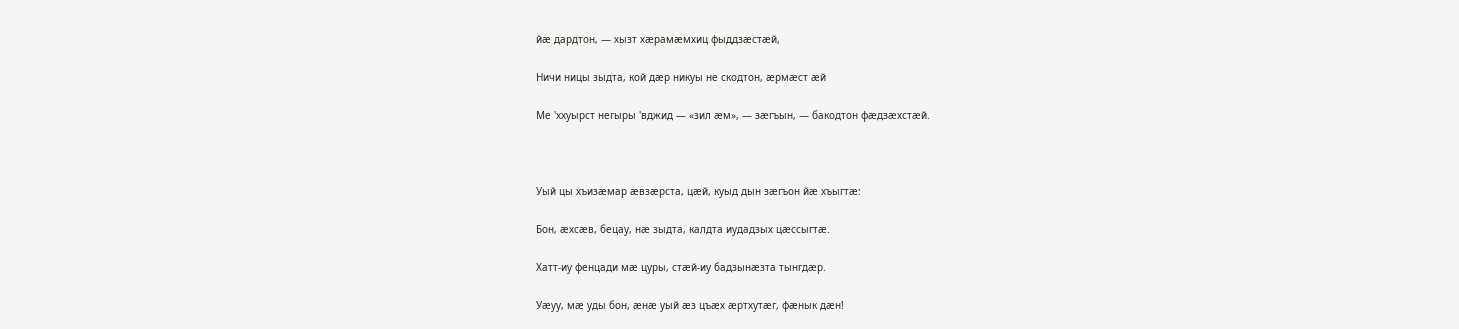йæ дардтон, — хызт хæрамæмхиц фыддзæстæй,

Ничи ницы зыдта, кой дæр никуы не скодтон, æрмæст æй

Ме 'ххуырст негыры 'вджид — «зил æм», — зæгъын, — бакодтон фæдзæхстæй.



Уый цы хъизæмар æвзæрста, цæй, куыд дын зæгъон йæ хъыгтæ:

Бон, æхсæв, бецау, нæ зыдта, калдта иудадзых цæссыгтæ.

Хатт-иу фенцади мæ цуры, стæй-иу бадзынæзта тынгдæр.

Уæуу, мæ уды бон, æнæ уый æз цъæх æртхутæг, фæнык дæн!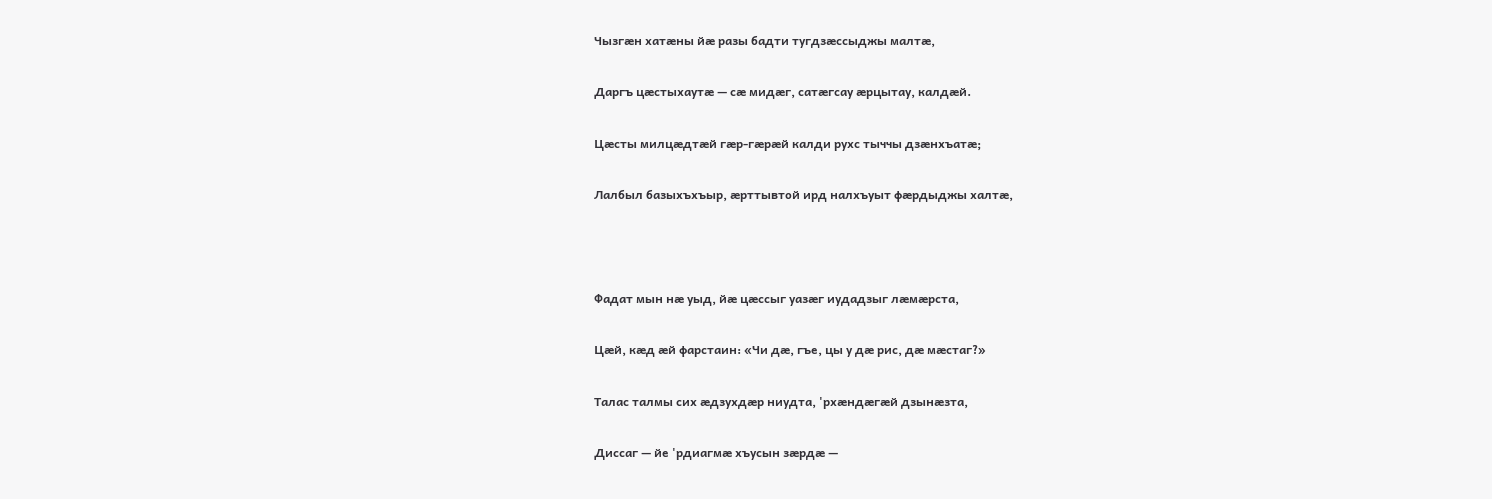Чызгæн хатæны йæ разы бадти тугдзæссыджы малтæ,

Даргъ цæстыхаутæ — сæ мидæг, сатæгсау æрцытау, калдæй.

Цæсты милцæдтæй гæр-гæрæй калди рухс тыччы дзæнхъатæ;

Лалбыл базыхъхъыр, æрттывтой ирд налхъуыт фæрдыджы халтæ,



Фадат мын нæ уыд, йæ цæссыг уазæг иудадзыг лæмæрста,

Цæй, кæд æй фарстаин: «Чи дæ, гъе, цы у дæ рис, дæ мæстаг?»

Талас талмы сих æдзухдæр ниудта, 'рхæндæгæй дзынæзта,

Диссаг — йе 'рдиагмæ хъусын зæрдæ —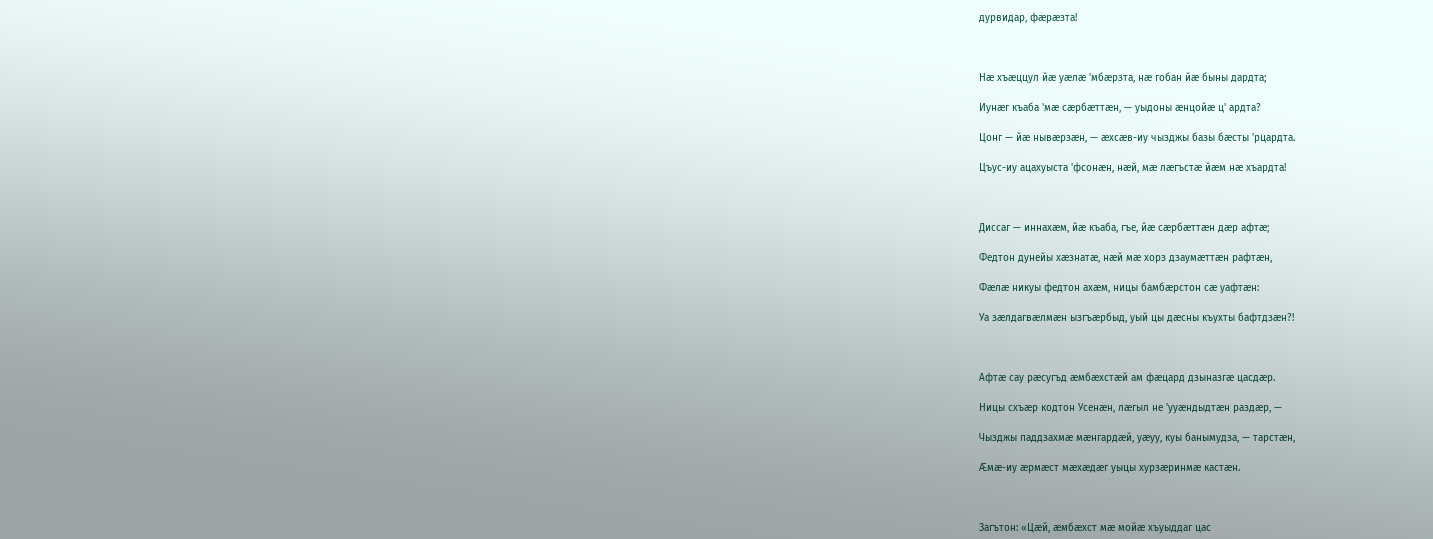дурвидар, фæрæзта!



Нæ хъæццул йæ уæлæ 'мбæрзта, нæ гобан йæ быны дардта;

Иунæг къаба 'мæ сæрбæттæн, — уыдоны æнцойæ ц' ардта?

Цонг — йæ нывæрзæн, — æхсæв-иу чызджы базы бæсты 'рцардта.

Цъус-иу ацахуыста 'фсонæн, нæй, мæ лæгъстæ йæм нæ хъардта!



Диссаг — иннахæм, йæ къаба, гъе, йæ сæрбæттæн дæр афтæ;

Федтон дунейы хæзнатæ, нæй мæ хорз дзаумæттæн рафтæн,

Фæлæ никуы федтон ахæм, ницы бамбæрстон сæ уафтæн:

Уа зæлдагвæлмæн ызгъæрбыд, уый цы дæсны къухты бафтдзæн?!



Афтæ сау рæсугъд æмбæхстæй ам фæцард дзыназгæ цасдæр.

Ницы схъæр кодтон Усенæн, лæгыл не 'ууæндыдтæн раздæр, —

Чызджы паддзахмæ мæнгардæй, уæуу, куы банымудза, — тарстæн,

Æмæ-иу æрмæст мæхæдæг уыцы хурзæринмæ кастæн.



Загътон: «Цæй, æмбæхст мæ мойæ хъуыддаг цас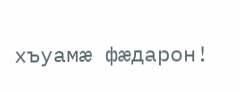хъуамæ фæдарон!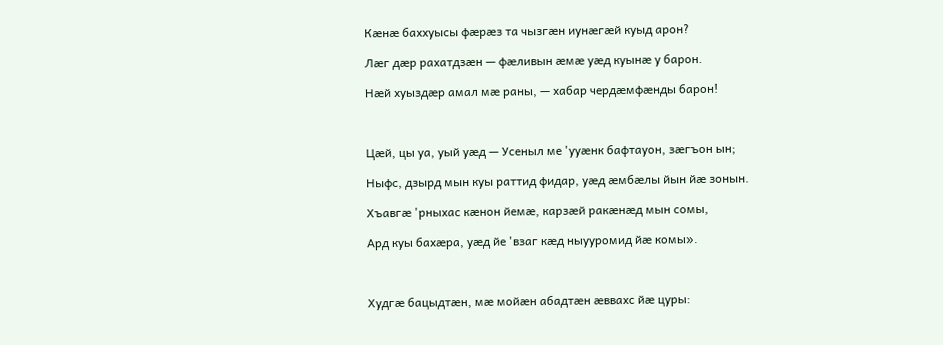Кæнæ баххуысы фæрæз та чызгæн иунæгæй куыд арон?

Лæг дæр рахатдзæн — фæливын æмæ уæд куынæ у барон.

Нæй хуыздæр амал мæ раны, — хабар чердæмфæнды барон!



Цæй, цы уа, уый уæд — Усеныл ме 'ууæнк бафтауон, зæгъон ын;

Ныфс, дзырд мын куы раттид фидар, уæд æмбæлы йын йæ зонын.

Хъавгæ 'рныхас кæнон йемæ, карзæй ракæнæд мын сомы,

Ард куы бахæра, уæд йе 'взаг кæд ныууромид йæ комы».



Худгæ бацыдтæн, мæ мойæн абадтæн æввахс йæ цуры: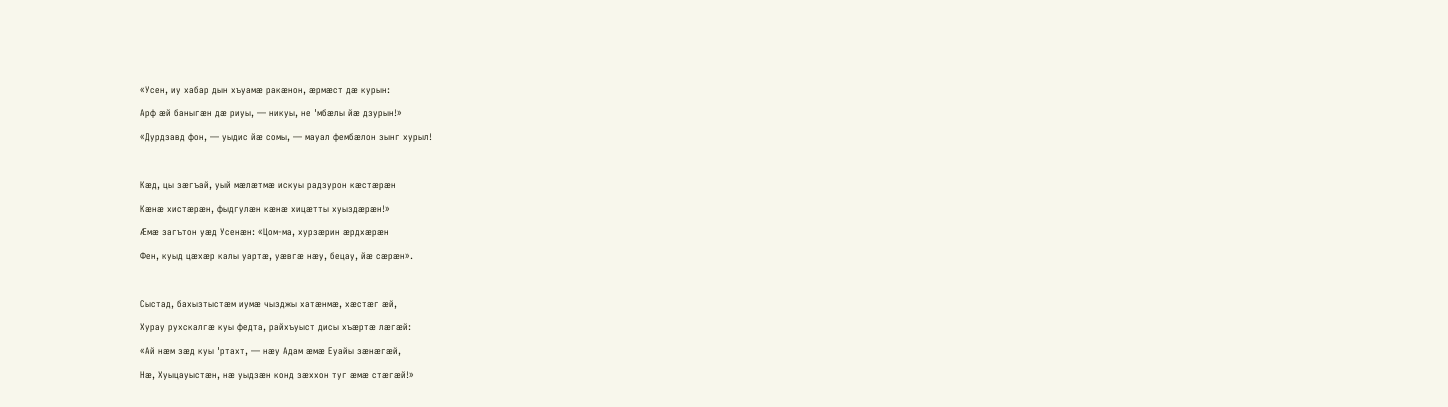«Усен, иу хабар дын хъуамæ ракæнон, æрмæст дæ курын:

Арф æй баныгæн дæ риуы, — никуы, не 'мбæлы йæ дзурын!»

«Дурдзавд фон, — уыдис йæ сомы, — мауал фембæлон зынг хурыл!



Кæд, цы зæгъай, уый мæлæтмæ искуы радзурон кæстæрæн

Кæнæ хистæрæн, фыдгулæн кæнæ хицæтты хуыздæрæн!»

Æмæ загътон уæд Усенæн: «Цом-ма, хурзæрин æрдхæрæн

Фен, куыд цæхæр калы уартæ, уæвгæ нæу, бецау, йæ сæрæн».



Сыстад, бахызтыстæм иумæ чызджы хатæнмæ, хæстæг æй,

Хурау рухскалгæ куы федта, райхъуыст дисы хъæртæ лæгæй:

«Ай нæм зæд куы 'ртахт, — нæу Адам æмæ Еуайы зæнæгæй,

Нæ, Хуыцауыстæн, нæ уыдзæн конд зæххон туг æмæ стæгæй!»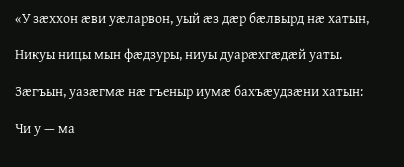«У зæххон æви уæларвон, уый æз дæр бæлвырд нæ хатын,

Никуы ницы мын фæдзуры, ниуы дуарæхгæдæй уаты.

Зæгъын, уазæгмæ нæ гъеныр иумæ бахъæудзæни хатын:

Чи у — ма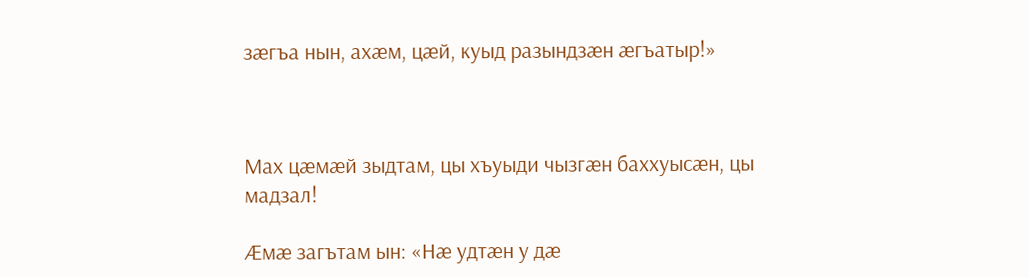зæгъа нын, ахæм, цæй, куыд разындзæн æгъатыр!»



Мах цæмæй зыдтам, цы хъуыди чызгæн баххуысæн, цы мадзал!

Æмæ загътам ын: «Нæ удтæн у дæ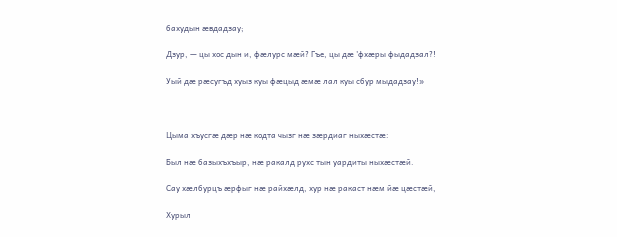бахудын æвдадзау;

Дзур, — цы хос дын и, фæлурс мæй? Гъе, цы дæ 'фхæры фыдадзал?!

Уый дæ рæсугъд хуыз куы фæцыд æмæ лал куы сбур мыдадзау!»



Цыма хъусгæ дæр нæ кодта чызг нæ зæрдиаг ныхæстæ:

Был нæ базыхъхъыр, нæ ракалд рухс тын уардиты ныхæстæй.

Сау хæлбурцъ æрфыг нæ райхæлд, хур нæ ракаст нæм йæ цæстæй,

Хурыл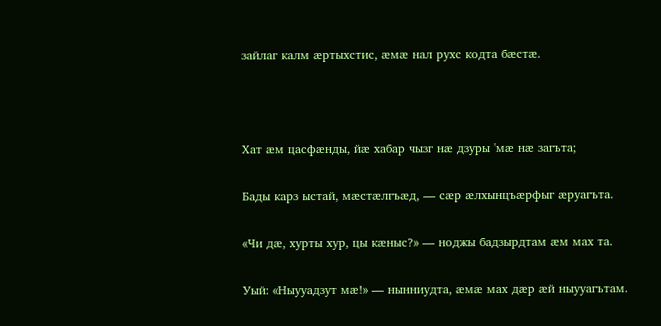зайлаг калм æртыхстис, æмæ нал рухс кодта бæстæ.



Хат æм цасфæнды, йæ хабар чызг нæ дзуры 'мæ нæ загъта;

Бады карз ыстай, мæстæлгъæд, — сæр æлхынцъæрфыг æруагъта.

«Чи дæ, хурты хур, цы кæныс?» — ноджы бадзырдтам æм мах та.

Уый: «Ныууадзут мæ!» — нынниудта, æмæ мах дæр æй ныууагътам.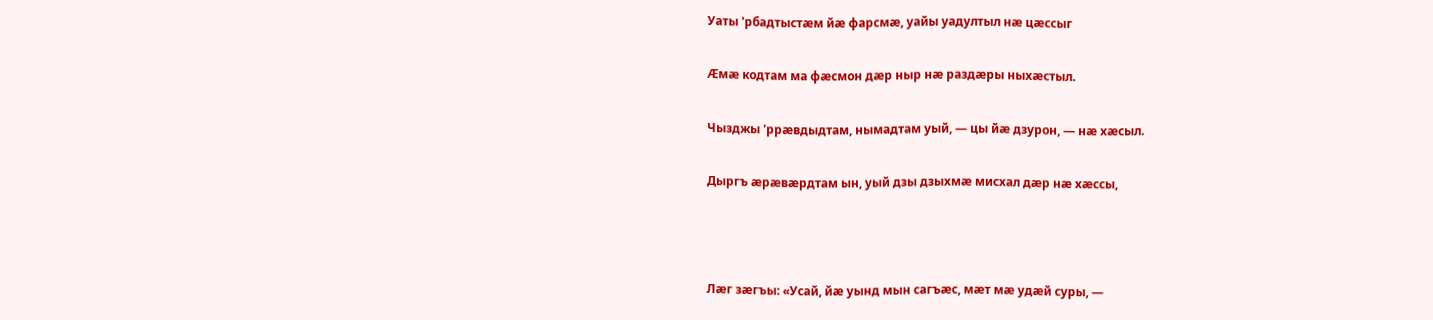Уаты 'рбадтыстæм йæ фарсмæ, уайы уадултыл нæ цæссыг

Æмæ кодтам ма фæсмон дæр ныр нæ раздæры ныхæстыл.

Чызджы 'ррæвдыдтам, нымадтам уый, — цы йæ дзурон, — нæ хæсыл.

Дыргъ æрæвæрдтам ын, уый дзы дзыхмæ мисхал дæр нæ хæссы,



Лæг зæгъы: «Усай, йæ уынд мын сагъæс, мæт мæ удæй суры, —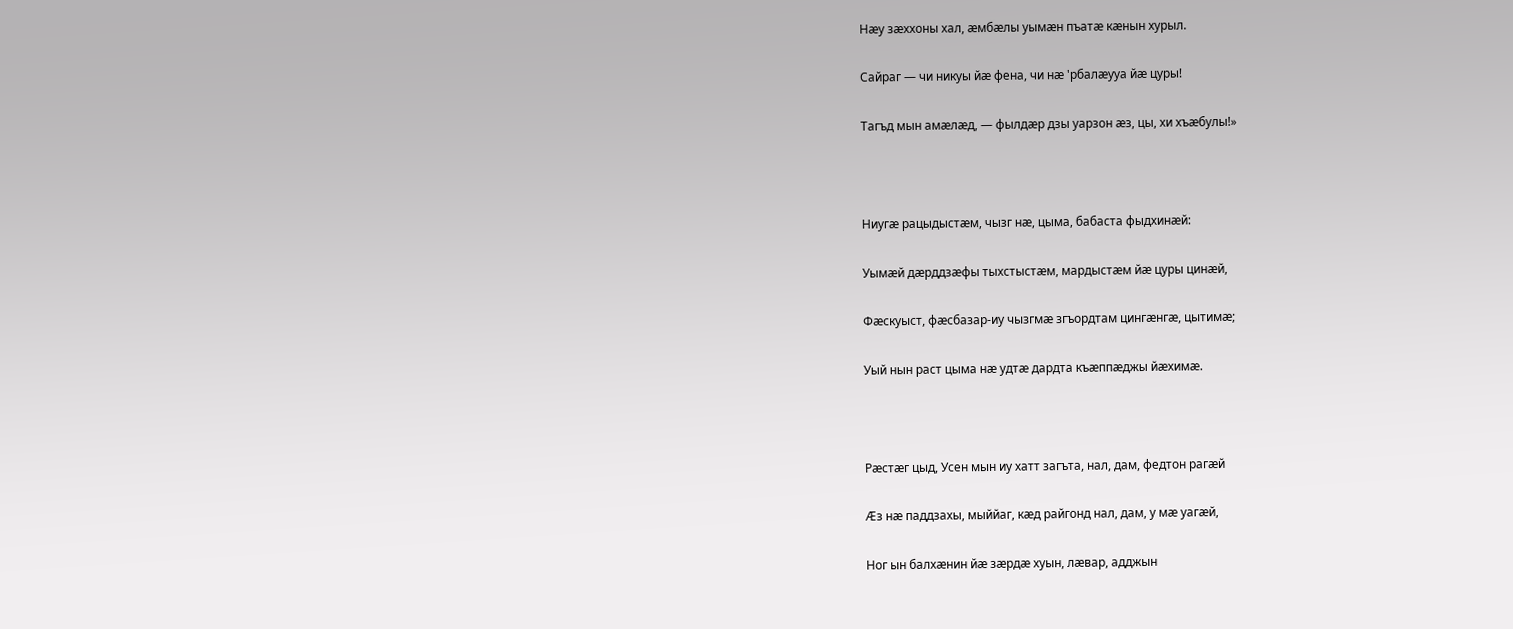Нæу зæххоны хал, æмбæлы уымæн пъатæ кæнын хурыл.

Сайраг — чи никуы йæ фена, чи нæ 'рбалæууа йæ цуры!

Тагъд мын амæлæд, — фылдæр дзы уарзон æз, цы, хи хъæбулы!»



Ниугæ рацыдыстæм, чызг нæ, цыма, бабаста фыдхинæй:

Уымæй дæрддзæфы тыхстыстæм, мардыстæм йæ цуры цинæй,

Фæскуыст, фæсбазар-иу чызгмæ згъордтам цингæнгæ, цытимæ;

Уый нын раст цыма нæ удтæ дардта къæппæджы йæхимæ.



Рæстæг цыд, Усен мын иу хатт загъта, нал, дам, федтон рагæй

Æз нæ паддзахы, мыййаг, кæд райгонд нал, дам, у мæ уагæй,

Ног ын балхæнин йæ зæрдæ хуын, лæвар, адджын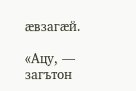æвзагæй.

«Ацу, — загътон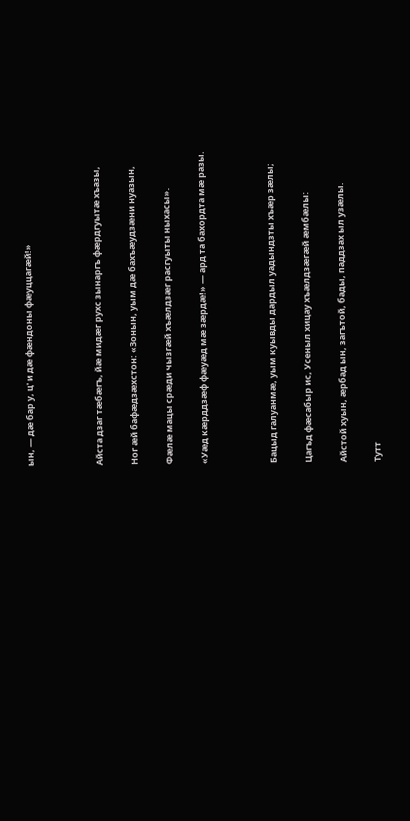ын, — дæ бар у, ц' и дæ фæндоны фæуццагæй!»



Айста дзаг тæбæгъ, йæ мидæг рухс зынаргъ фæрдгуытæ хъазы,

Ног æй бафæдзæхстон: «Зонын, уым дæ бахъæудзæни нуазын,

Фæлæ мацы срæди чызгæй хъæлдзæг расгуыты ныхасы».

«Уæд кæрддзæф фæуæд мæ зæрдæ!» — ард та бахордта мæ разы.



Бацыд галуанмæ, уым куывды дардыл уадындзты хъæр зæлы;

Цагъд фæсабыр ис, Усеныл хицау хъæлдзæгæй æмбæлы:

Айстой хуын, æрбад ын, загътой, бады, паддзах ыл узæлы.

Тутт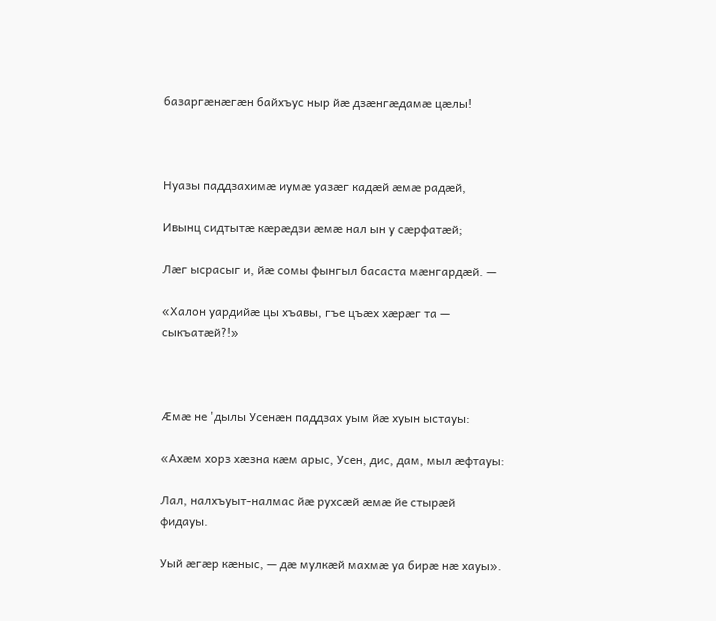базаргæнæгæн байхъус ныр йæ дзæнгæдамæ цæлы!



Нуазы паддзахимæ иумæ уазæг кадæй æмæ радæй,

Ивынц сидтытæ кæрæдзи æмæ нал ын у сæрфатæй;

Лæг ысрасыг и, йæ сомы фынгыл басаста мæнгардæй. —

«Халон уардийæ цы хъавы, гъе цъæх хæрæг та — сыкъатæй?!»



Æмæ не 'дылы Усенæн паддзах уым йæ хуын ыстауы:

«Ахæм хорз хæзна кæм арыс, Усен, дис, дам, мыл æфтауы:

Лал, налхъуыт-налмас йæ рухсæй æмæ йе стырæй фидауы.

Уый æгæр кæныс, — дæ мулкæй махмæ уа бирæ нæ хауы».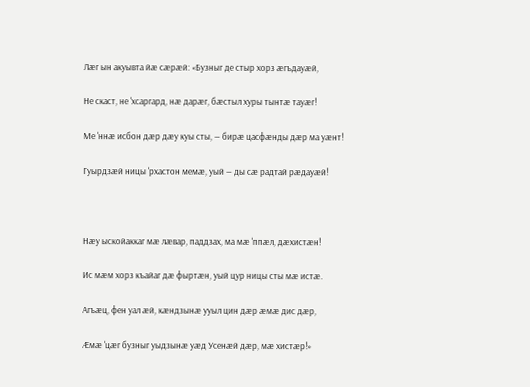Лæг ын акуывта йæ сæрæй: «Бузныг де стыр хорз æгъдауæй,

Не скаст, не 'хсаргард, нæ дарæг, бæстыл хуры тынтæ тауæг!

Ме 'ннæ исбон дæр дæу куы сты, — бирæ цасфæнды дæр ма уæнт!

Гуырдзæй ницы 'рхастон мемæ, уый — ды сæ радтай рæдауæй!



Нæу ыскойаккаг мæ лæвар, паддзах, ма мæ 'ппæл, дæхистæн!

Ис мæм хорз къайаг дæ фыртæн, уый цур ницы сты мæ истæ.

Агъæц, фен уал æй, кæндзынæ ууыл цин дæр æмæ дис дæр,

Æмæ 'цæг бузныг уыдзынæ уæд Усенæй дæр, мæ хистæр!»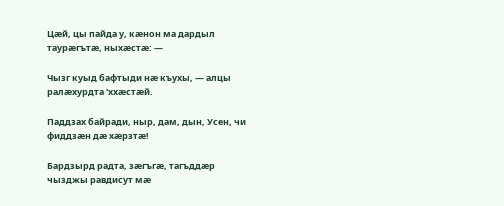Цæй, цы пайда у, кæнон ма дардыл таурæгътæ, ныхæстæ: —

Чызг куыд бафтыди нæ къухы, — алцы ралæхурдта 'ххæстæй.

Паддзах байради, ныр, дам, дын, Усен, чи фиддзæн дæ хæрзтæ!

Бардзырд радта, зæгъгæ, тагъддæр чызджы равдисут мæ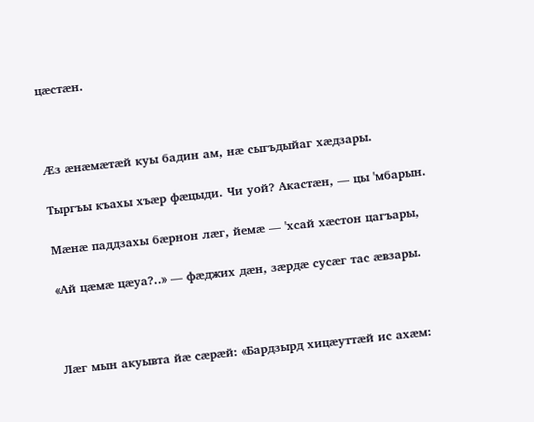цæстæн.



Æз æнæмæтæй куы бадин ам, нæ сыгъдыйаг хæдзары.

Тыргъы къахы хъæр фæцыди. Чи уой? Акастæн, — цы 'мбарын.

Мæнæ паддзахы бæрнон лæг, йемæ — 'хсай хæстон цагъары,

«Ай цæмæ цæуа?..» — фæджих дæн, зæрдæ сусæг тас æвзары.



Лæг мын акуывта йæ сæрæй: «Бардзырд хицæуттæй ис ахæм: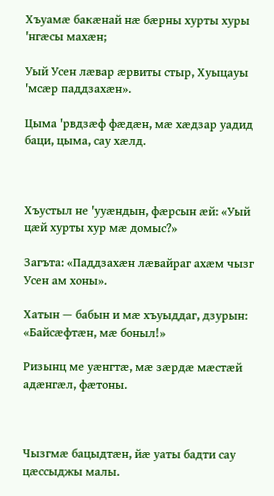Хъуамæ бакæнай нæ бæрны хурты хуры 'нгæсы махæн;

Уый Усен лæвар æрвиты стыр, Хуыцауы 'мсæр паддзахæн».

Цыма 'рвдзæф фæдæн, мæ хæдзар уадид баци, цыма, сау хæлд.



Хъустыл не 'ууæндын, фæрсын æй: «Уый цæй хурты хур мæ домыс?»

Загъта: «Паддзахæн лæвайраг ахæм чызг Усен ам хоны».

Хатын — бабын и мæ хъуыддаг, дзурын: «Байсæфтæн, мæ боныл!»

Ризынц ме уæнгтæ, мæ зæрдæ мæстæй адæнгæл, фæтоны.



Чызгмæ бацыдтæн, йæ уаты бадти сау цæссыджы малы.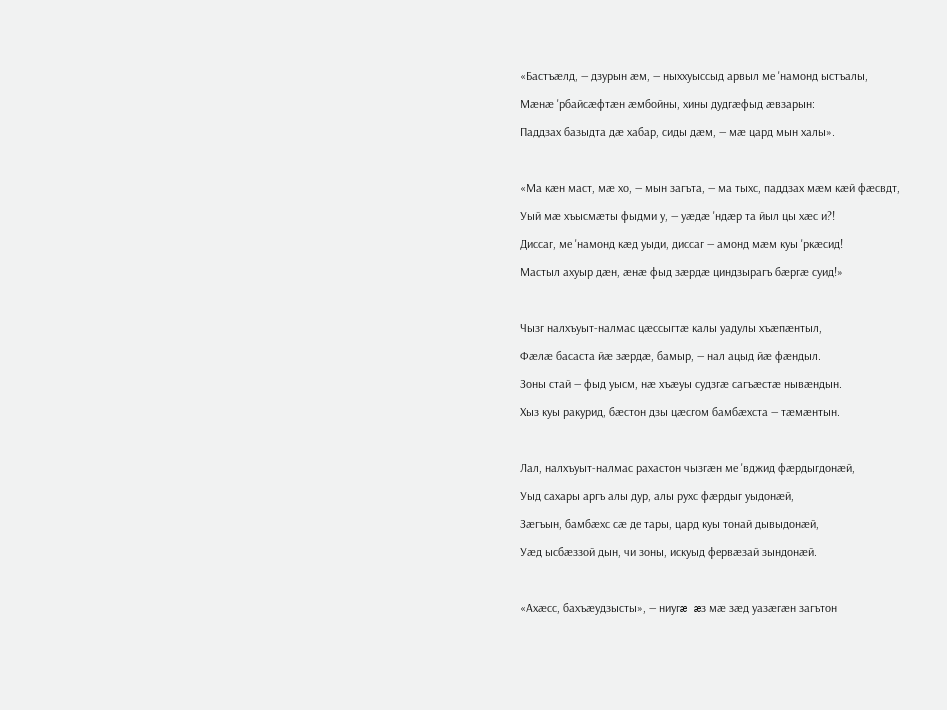«Бастъæлд, — дзурын æм, — ныххуыссыд арвыл ме 'намонд ыстъалы,

Мæнæ 'рбайсæфтæн æмбойны, хины дудгæфыд æвзарын:

Паддзах базыдта дæ хабар, сиды дæм, — мæ цард мын халы».



«Ма кæн маст, мæ хо, — мын загъта, — ма тыхс, паддзах мæм кæй фæсвдт,

Уый мæ хъысмæты фыдми у, — уæдæ 'ндæр та йыл цы хæс и?!

Диссаг, ме 'намонд кæд уыди, диссаг — амонд мæм куы 'ркæсид!

Мастыл ахуыр дæн, æнæ фыд зæрдæ циндзырагъ бæргæ суид!»



Чызг налхъуыт-налмас цæссыгтæ калы уадулы хъæпæнтыл,

Фæлæ басаста йæ зæрдæ, бамыр, — нал ацыд йæ фæндыл.

Зоны стай — фыд уысм, нæ хъæуы судзгæ сагъæстæ нывæндын.

Хыз куы ракурид, бæстон дзы цæсгом бамбæхста — тæмæнтын.



Лал, налхъуыт-налмас рахастон чызгæн ме 'вджид фæрдыгдонæй,

Уыд сахары аргъ алы дур, алы рухс фæрдыг уыдонæй,

Зæгъын, бамбæхс сæ де тары, цард куы тонай дывыдонæй,

Уæд ысбæззой дын, чи зоны, искуыд фервæзай зындонæй.



«Ахæсс, бахъæудзысты», — ниугæ æз мæ зæд уазæгæн загътон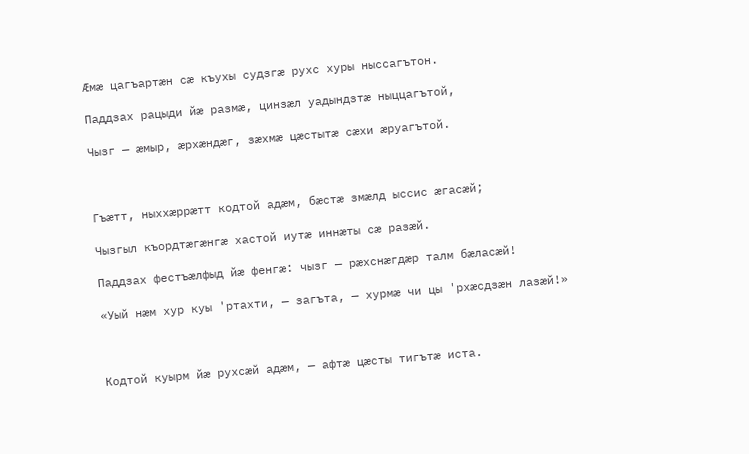Æмæ цагъартæн сæ къухы судзгæ рухс хуры ныссагътон.

Паддзах рацыди йæ размæ, цинзæл уадындзтæ ныццагътой,

Чызг — æмыр, æрхæндæг, зæхмæ цæстытæ сæхи æруагътой.



Гъæтт, ныххæррæтт кодтой адæм, бæстæ змæлд ыссис æгасæй;

Чызгыл къордтæгæнгæ хастой иутæ иннæты сæ разæй.

Паддзах фестъæлфыд йæ фенгæ: чызг — рæхснæгдæр талм бæласæй!

«Уый нæм хур куы 'ртахти, — загъта, — хурмæ чи цы 'рхæсдзæн лазæй!»



Кодтой куырм йæ рухсæй адæм, — афтæ цæсты тигътæ иста.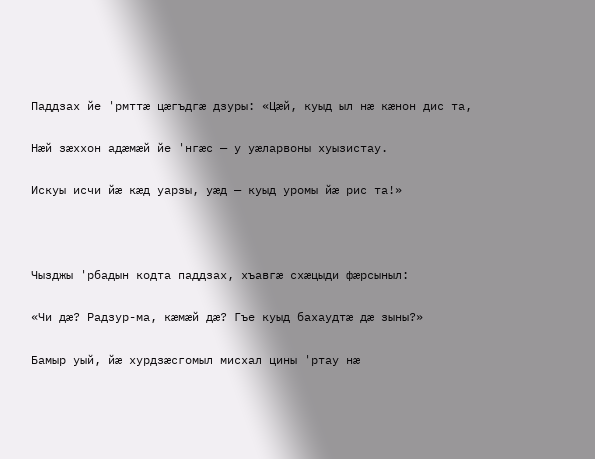Паддзах йе 'рмттæ цæгъдгæ дзуры: «Цæй, куыд ыл нæ кæнон дис та,

Нæй зæххон адæмæй йе 'нгæс — у уæларвоны хуызистау.

Искуы исчи йæ кæд уарзы, уæд — куыд уромы йæ рис та!»



Чызджы 'рбадын кодта паддзах, хъавгæ схæцыди фæрсыныл:

«Чи дæ? Радзур-ма, кæмæй дæ? Гъе куыд бахаудтæ дæ зыны?»

Бамыр уый, йæ хурдзæсгомыл мисхал цины 'ртау нæ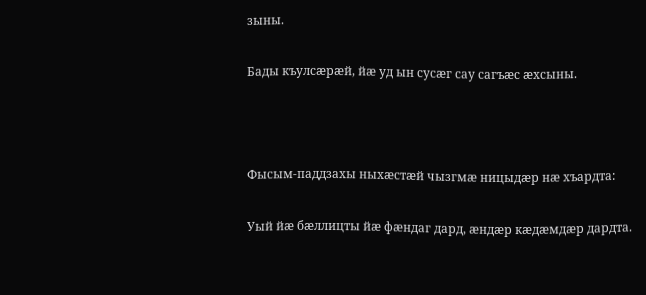зыны.

Бады къулсæрæй, йæ уд ын сусæг сау сагъæс æхсыны.



Фысым-паддзахы ныхæстæй чызгмæ ницыдæр нæ хъардта:

Уый йæ бæллицты йæ фæндаг дард, æндæр кæдæмдæр дардта.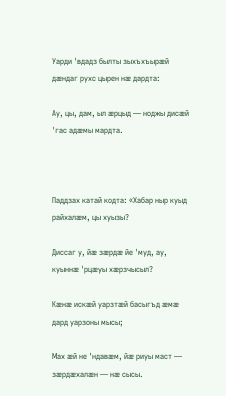Уарди 'вдадз былты зыхъхъырæй дæндаг рухс цырен нæ дардта:

Ау, цы, дам, ыл æрцыд — ноджы дисæй 'гас адæмы мардта.



Паддзах катай кодта: «Хабар ныр куыд райхалæм, цы хуызы?

Диссаг у, йæ зæрдæ йе 'муд, ау, куыннæ 'рцæуы хæрзчысыл?

Кæнæ искæй уарзтæй басыгъд æмæ дард уарзоны мысы;

Мах æй не 'ндавæм, йæ риуы маст — зæрдæхалæн — нæ сысы.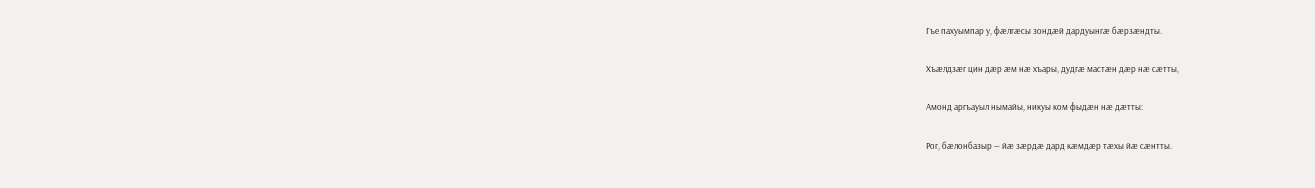Гъе пахуымпар у, фæлгæсы зондæй дардуынгæ бæрзæндты.

Хъæлдзæг цин дæр æм нæ хъары, дудгæ мастæн дæр нæ сæтты,

Амонд аргъауыл нымайы, никуы ком фыдæн нæ дæтты:

Рог, бæлонбазыр — йæ зæрдæ дард кæмдæр тæхы йæ сæнтты.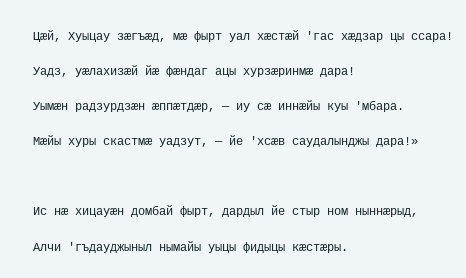Цæй, Хуыцау зæгъæд, мæ фырт уал хæстæй 'гас хæдзар цы ссара!

Уадз, уæлахизæй йæ фæндаг ацы хурзæринмæ дара!

Уымæн радзурдзæн æппæтдæр, — иу сæ иннæйы куы 'мбара.

Мæйы хуры скастмæ уадзут, — йе 'хсæв саудалынджы дара!»



Ис нæ хицауæн домбай фырт, дардыл йе стыр ном ныннæрыд,

Алчи 'гъдауджыныл нымайы уыцы фидыцы кæстæры.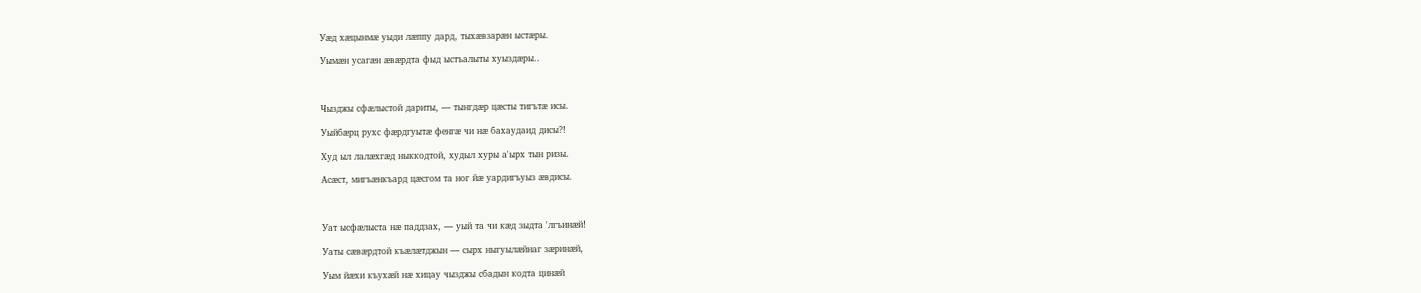Уæд хæцынмæ уыди лæппу дард, тыхæвзарæн ыстæры.

Уымæн усагæн æвæрдта фыд ыстъалыты хуыздæры..



Чызджы сфæлыстой дариты, — тынгдæр цæсты тигътæ исы.

Уыйбæрц рухс фæрдгуытæ фенгæ чи нæ бахаудаид дисы?!

Худ ыл лалæхгæд ныккодтой, худыл хуры а'ырх тын ризы.

Асæст, мигъæнкъард цæсгом та ног йæ уардигъуыз æвдисы.



Уат ысфæлыста нæ паддзах, — уый та чи кæд зыдта 'лгъинæй!

Уаты сæвæрдтой къæлæтджын — сырх ныгуылæйнаг зæринæй,

Уым йæхи къухæй нæ хицау чызджы сбадын кодта цинæй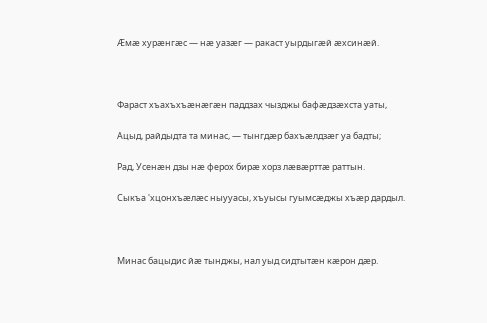Æмæ хурæнгæс — нæ уазæг — ракаст уырдыгæй æхсинæй.



Фараст хъахъхъæнæгæн паддзах чызджы бафæдзæхста уаты,

Ацыд, райдыдта та минас, — тынгдæр бахъæлдзæг уа бадты;

Рад, Усенæн дзы нæ ферох бирæ хорз лæвæрттæ раттын.

Сыкъа 'хцонхъæлæс ныууасы, хъуысы гуымсæджы хъæр дардыл.



Минас бацыдис йæ тынджы, нал уыд сидтытæн кæрон дæр.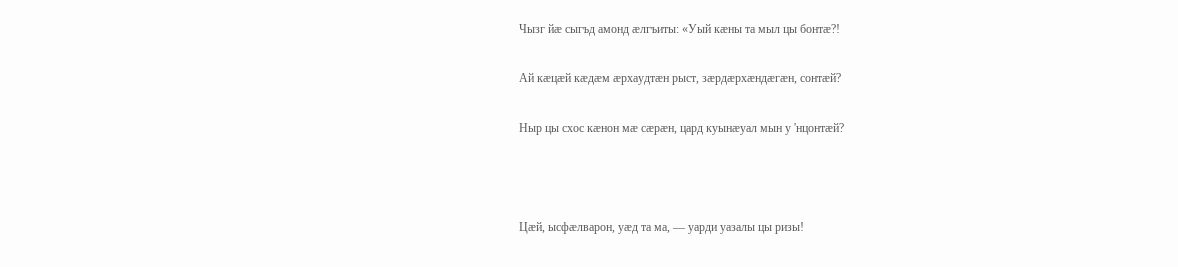Чызг йæ сыгъд амонд æлгъиты: «Уый кæны та мыл цы бонтæ?!

Ай кæцæй кæдæм æрхаудтæн рыст, зæрдæрхæндæгæн, сонтæй?

Ныр цы схос кæнон мæ сæрæн, цард куынæуал мын у 'нцонтæй?



Цæй, ысфæлварон, уæд та ма, — уарди уазалы цы ризы!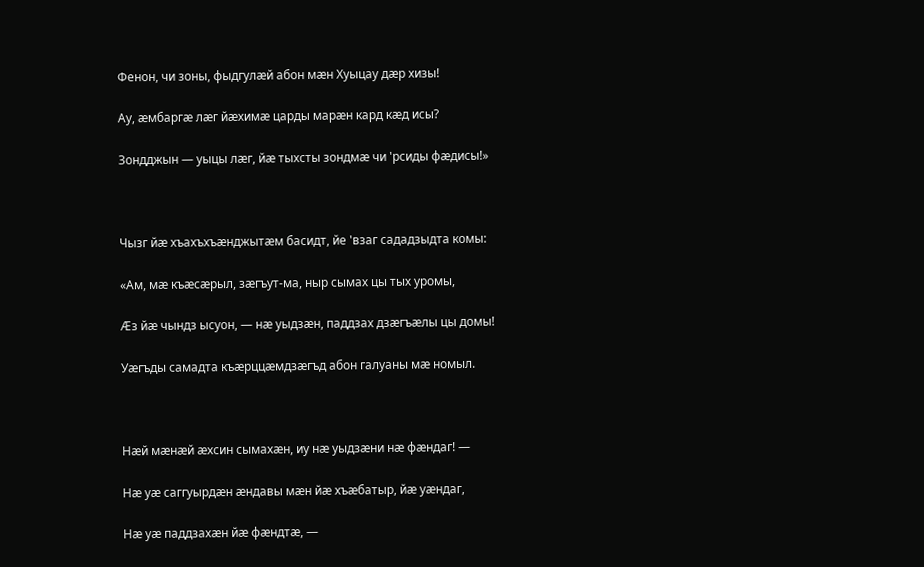Фенон, чи зоны, фыдгулæй абон мæн Хуыцау дæр хизы!

Ау, æмбаргæ лæг йæхимæ царды марæн кард кæд исы?

Зондджын — уыцы лæг, йæ тыхсты зондмæ чи 'рсиды фæдисы!»



Чызг йæ хъахъхъæнджытæм басидт, йе 'взаг сададзыдта комы:

«Ам, мæ къæсæрыл, зæгъут-ма, ныр сымах цы тых уромы,

Æз йæ чындз ысуон, — нæ уыдзæн, паддзах дзæгъæлы цы домы!

Уæгъды самадта къæрццæмдзæгъд абон галуаны мæ номыл.



Нæй мæнæй æхсин сымахæн, иу нæ уыдзæни нæ фæндаг! —

Нæ уæ саггуырдæн æндавы мæн йæ хъæбатыр, йæ уæндаг,

Нæ уæ паддзахæн йæ фæндтæ, —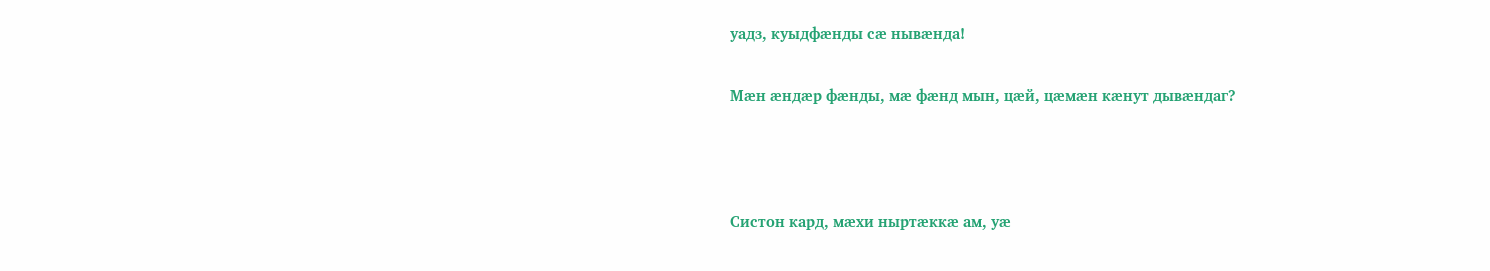уадз, куыдфæнды сæ нывæнда!

Мæн æндæр фæнды, мæ фæнд мын, цæй, цæмæн кæнут дывæндаг?



Систон кард, мæхи ныртæккæ ам, уæ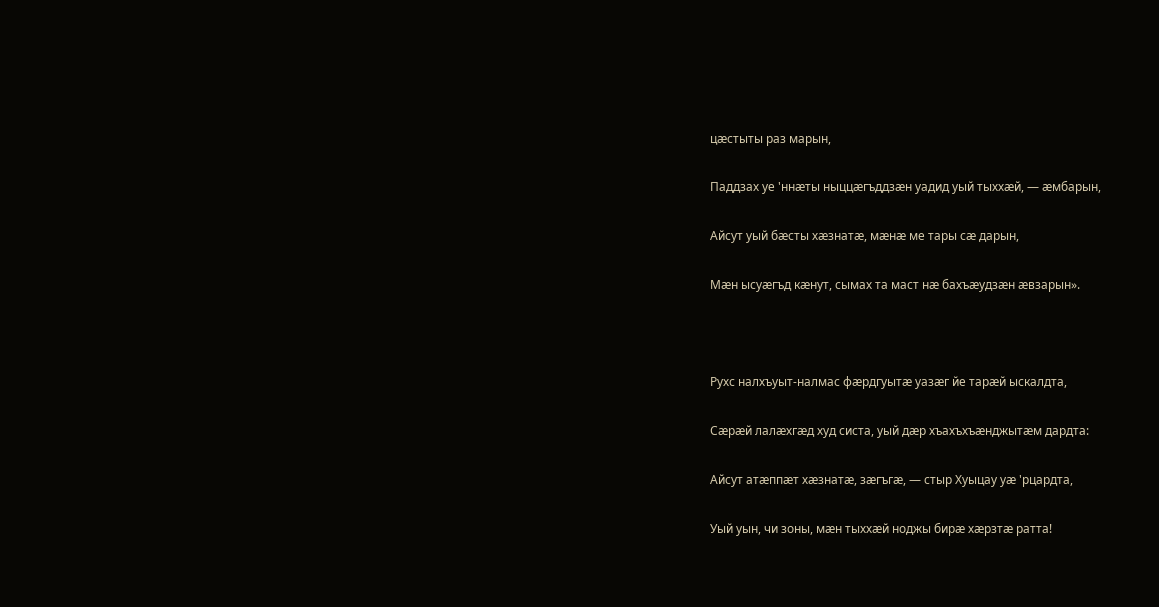цæстыты раз марын,

Паддзах уе 'ннæты ныццæгъддзæн уадид уый тыххæй, — æмбарын,

Айсут уый бæсты хæзнатæ, мæнæ ме тары сæ дарын,

Мæн ысуæгъд кæнут, сымах та маст нæ бахъæудзæн æвзарын».



Рухс налхъуыт-налмас фæрдгуытæ уазæг йе тарæй ыскалдта,

Сæрæй лалæхгæд худ систа, уый дæр хъахъхъæнджытæм дардта:

Айсут атæппæт хæзнатæ, зæгъгæ, — стыр Хуыцау уæ 'рцардта,

Уый уын, чи зоны, мæн тыххæй ноджы бирæ хæрзтæ ратта!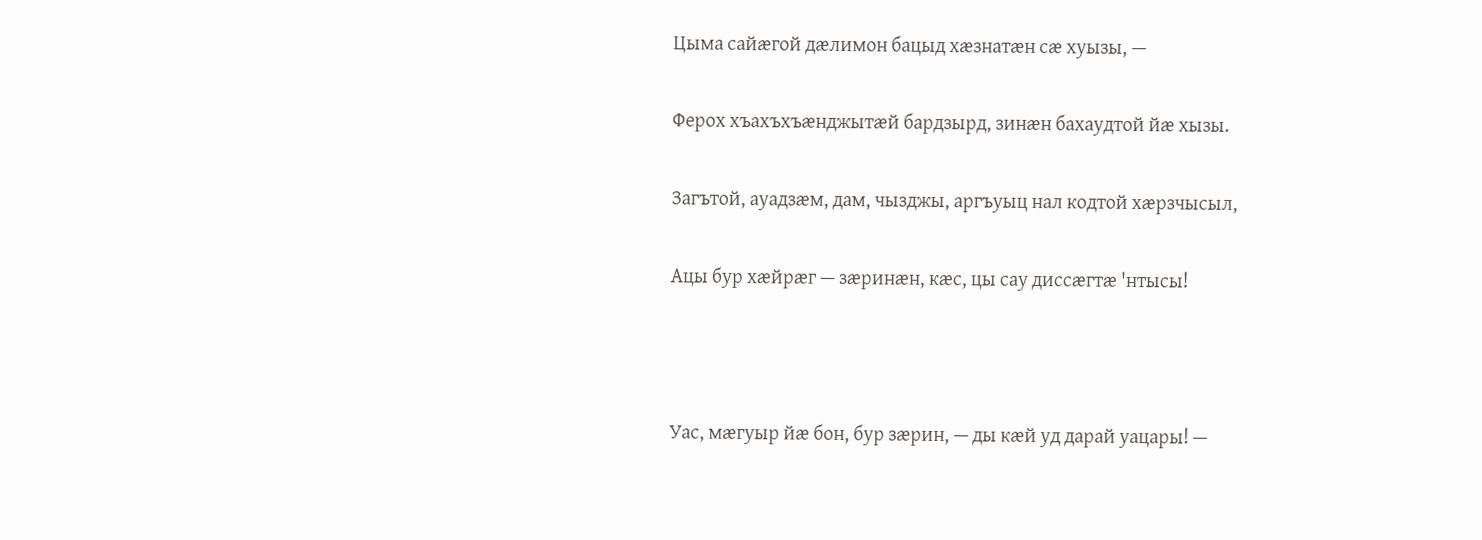Цыма сайæгой дæлимон бацыд хæзнатæн сæ хуызы, —

Ферох хъахъхъæнджытæй бардзырд, зинæн бахаудтой йæ хызы.

Загътой, ауадзæм, дам, чызджы, аргъуыц нал кодтой хæрзчысыл,

Ацы бур хæйрæг — зæринæн, кæс, цы сау диссæгтæ 'нтысы!



Уас, мæгуыр йæ бон, бур зæрин, — ды кæй уд дарай уацары! —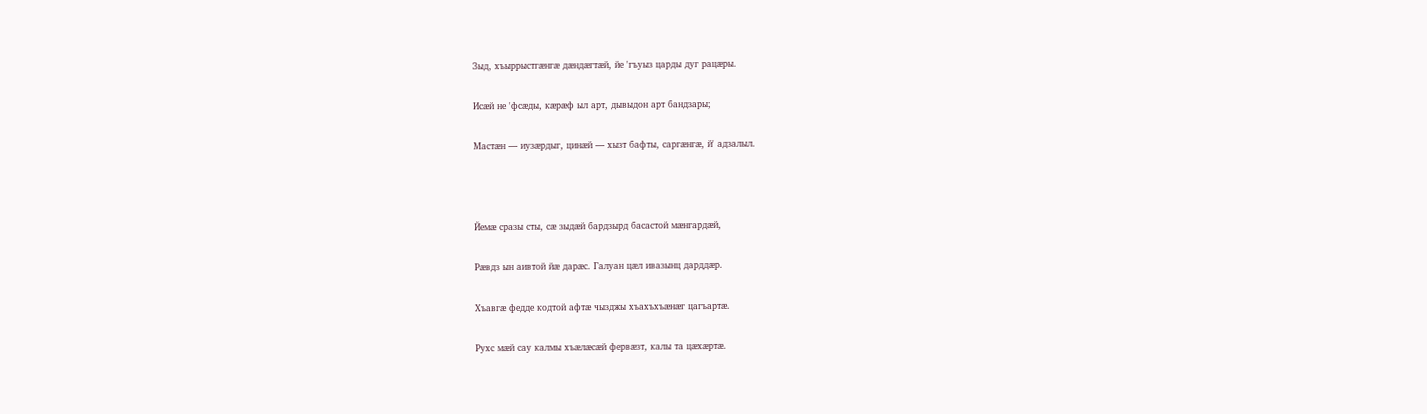Зыд, хъыррыстгæнгæ дæндæгтæй, йе 'гъуыз царды дуг рацæры.

Исæй не 'фсæды, кæрæф ыл арт, дывыдон арт бандзары;

Мастæн — иузæрдыг, цинæй — хызт бафты, саргæнгæ, й' адзалыл.



Йемæ сразы сты, сæ зыдæй бардзырд басастой мæнгардæй,

Рæвдз ын аивтой йæ дарæс. Галуан цæл ивазынц дарддæр.

Хъавгæ федде кодтой афтæ чызджы хъахъхъæнæг цагъартæ.

Рухс мæй сау калмы хъæлæсæй фервæзт, калы та цæхæртæ.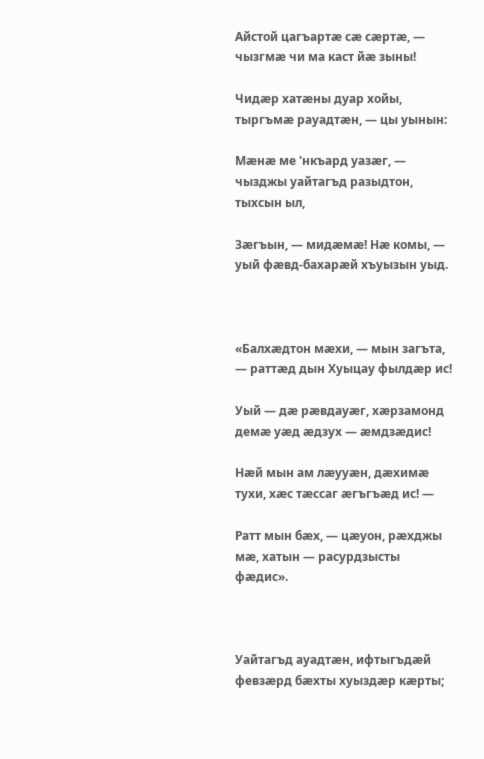Айстой цагъартæ сæ сæртæ, — чызгмæ чи ма каст йæ зыны!

Чидæр хатæны дуар хойы, тыргъмæ рауадтæн, — цы уынын:

Мæнæ ме 'нкъард уазæг, — чызджы уайтагъд разыдтон, тыхсын ыл,

Зæгъын, — мидæмæ! Нæ комы, — уый фæвд-бахарæй хъуызын уыд.



«Балхæдтон мæхи, — мын загъта, — раттæд дын Хуыцау фылдæр ис!

Уый — дæ рæвдауæг, хæрзамонд демæ уæд æдзух — æмдзæдис!

Нæй мын ам лæууæн, дæхимæ тухи, хæс тæссаг æгъгъæд ис! —

Ратт мын бæх, — цæуон, рæхджы мæ, хатын — расурдзысты фæдис».



Уайтагъд ауадтæн, ифтыгъдæй февзæрд бæхты хуыздæр кæрты;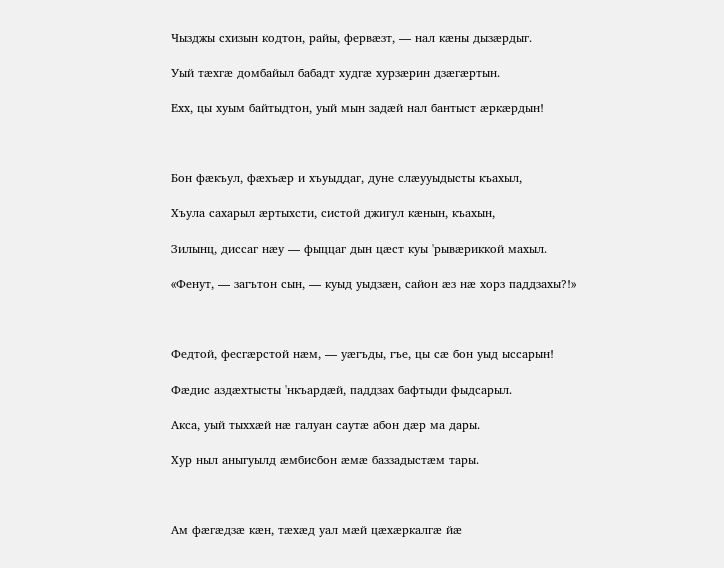Чызджы схизын кодтон, райы, фервæзт, — нал кæны дызæрдыг.

Уый тæхгæ домбайыл бабадт худгæ хурзæрин дзæгæртын.

Ехх, цы хуым байтыдтон, уый мын задæй нал бантыст æркæрдын!



Бон фæкъул, фæхъæр и хъуыддаг, дуне слæууыдысты къахыл,

Хъула сахарыл æртыхсти, систой джигул кæнын, къахын,

Зилынц, диссаг нæу — фыццаг дын цæст куы 'рывæриккой махыл.

«Фенут, — загътон сын, — куыд уыдзæн, сайон æз нæ хорз паддзахы?!»



Федтой, фесгæрстой нæм, — уæгъды, гъе, цы сæ бон уыд ыссарын!

Фæдис аздæхтысты 'нкъардæй, паддзах бафтыди фыдсарыл.

Акса, уый тыххæй нæ галуан саутæ абон дæр ма дары.

Хур ныл аныгуылд æмбисбон æмæ баззадыстæм тары.



Ам фæгæдзæ кæн, тæхæд уал мæй цæхæркалгæ йæ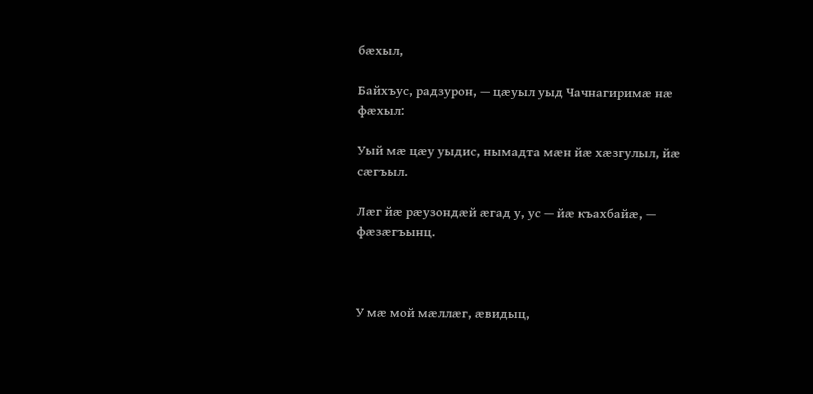бæхыл,

Байхъус, радзурон, — цæуыл уыд Чачнагиримæ нæ фæхыл:

Уый мæ цæу уыдис, нымадта мæн йæ хæзгулыл, йæ сæгъыл.

Лæг йæ рæузондæй æгад у, ус — йæ къахбайæ, — фæзæгъынц.



У мæ мой мæллæг, æвидыц,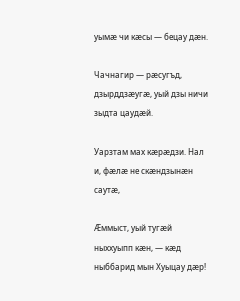уымæ чи кæсы — бецау дæн.

Чачнагир — рæсугъд, дзырддзæугæ, уый дзы ничи зыдта цаудæй.

Уарзтам мах кæрæдзи. Нал и, фæлæ не скæндзынæн саутæ,

Æммыст, уый тугæй ныххуыпп кæн, — кæд ныббарид мын Хуыцау дæр!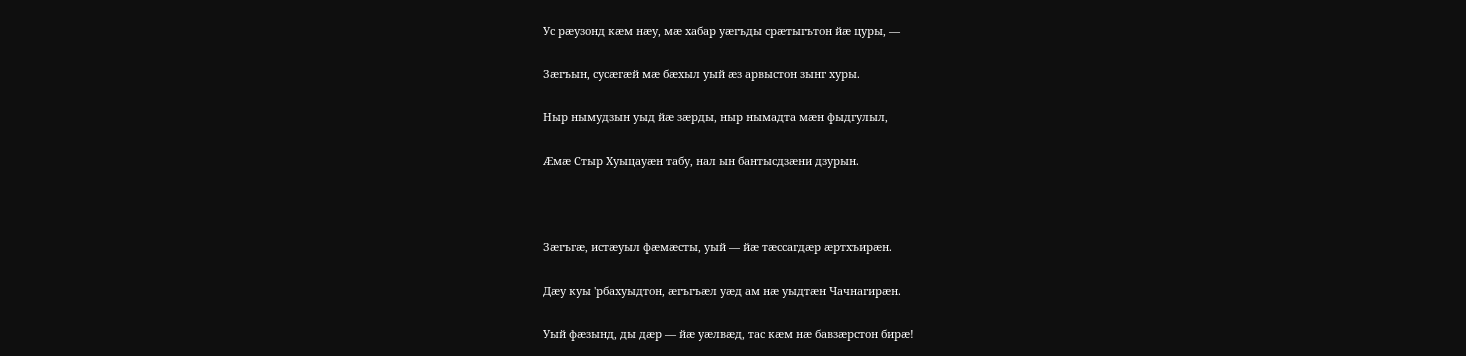Ус рæузонд кæм нæу, мæ хабар уæгъды срæтыгътон йæ цуры, —

Зæгъын, сусæгæй мæ бæхыл уый æз арвыстон зынг хуры.

Ныр нымудзын уыд йæ зæрды, ныр нымадта мæн фыдгулыл,

Æмæ Стыр Хуыцауæн табу, нал ын бантысдзæни дзурын.



Зæгъгæ, истæуыл фæмæсты, уый — йæ тæссагдæр æртхъирæн.

Дæу куы 'рбахуыдтон, æгъгъæл уæд ам нæ уыдтæн Чачнагирæн.

Уый фæзынд, ды дæр — йæ уæлвæд, тас кæм нæ бавзæрстон бирæ!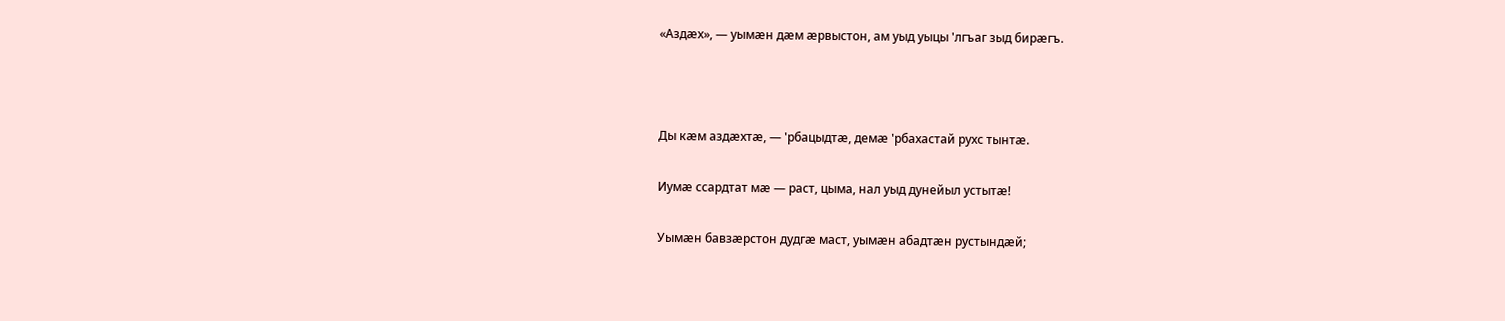«Аздæх», — уымæн дæм æрвыстон, ам уыд уыцы 'лгъаг зыд бирæгъ.



Ды кæм аздæхтæ, — 'рбацыдтæ, демæ 'рбахастай рухс тынтæ.

Иумæ ссардтат мæ — раст, цыма, нал уыд дунейыл устытæ!

Уымæн бавзæрстон дудгæ маст, уымæн абадтæн рустындæй;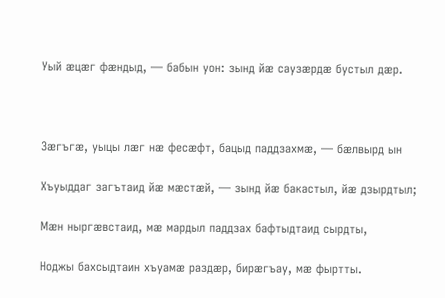Уый æцæг фæндыд, — бабын уон: зынд йæ саузæрдæ бустыл дæр.



Зæгъгæ, уыцы лæг нæ фесæфт, бацыд паддзахмæ, — бæлвырд ын

Хъуыддаг загътаид йæ мæстæй, — зынд йæ бакастыл, йæ дзырдтыл;

Мæн ныргæвстаид, мæ мардыл паддзах бафтыдтаид сырдты,

Ноджы бахсыдтаин хъуамæ раздæр, бирæгъау, мæ фыртты.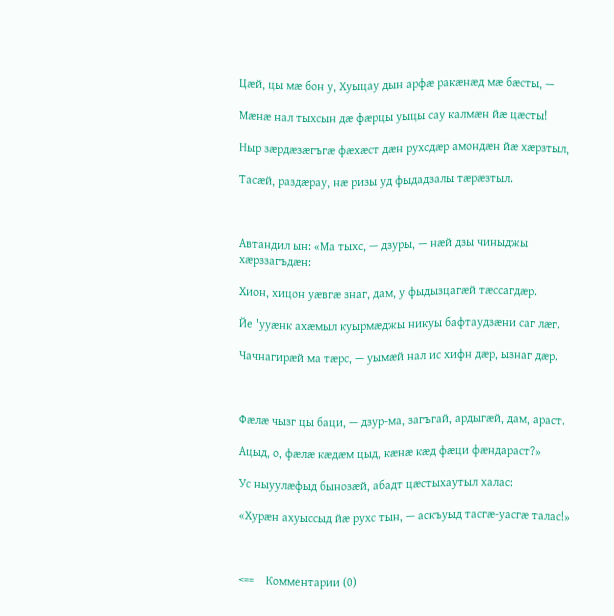Цæй, цы мæ бон у, Хуыцау дын арфæ ракæнæд мæ бæсты, —

Мæнæ нал тыхсын дæ фæрцы уыцы сау калмæн йæ цæсты!

Ныр зæрдæзæгъгæ фæхæст дæн рухсдæр амондæн йæ хæрзтыл,

Тасæй, раздæрау, нæ ризы уд фыдадзалы тæрæзтыл.



Автандил ын: «Ма тыхс, — дзуры, — нæй дзы чиныджы хæрззагъдæн:

Хион, хицон уæвгæ знаг, дам, у фыдызцагæй тæссагдæр.

Йе 'ууæнк ахæмыл куырмæджы никуы бафтаудзæни саг лæг.

Чачнагирæй ма тæрс, — уымæй нал ис хифн дæр, ызнаг дæр.



Фæлæ чызг цы баци, — дзур-ма, загъгай, ардыгæй, дам, араст.

Ацыд, о, фæлæ кæдæм цыд, кæнæ кæд фæци фæндараст?»

Ус ныуулæфыд бынозæй, абадт цæстыхаутыл халас:

«Хурæн ахуыссыд йæ рухс тын, — аскъуыд тасгæ-уасгæ талас!»



<==    Комментарии (0)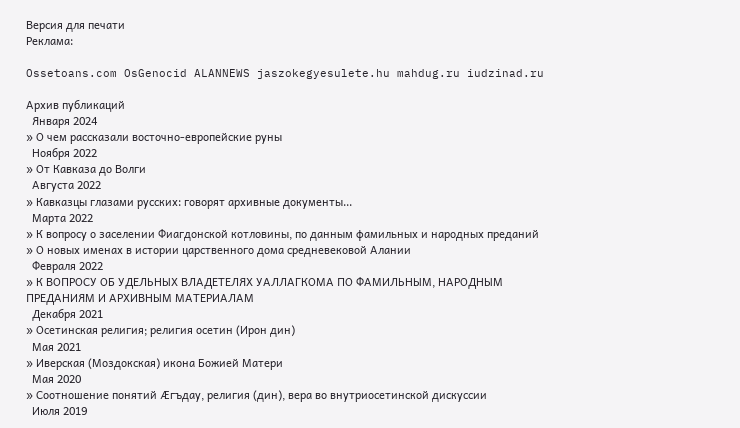Версия для печати
Реклама:

Ossetoans.com OsGenocid ALANNEWS jaszokegyesulete.hu mahdug.ru iudzinad.ru

Архив публикаций
  Января 2024
» О чем рассказали восточно-европейские руны
  Ноября 2022
» От Кавказа до Волги
  Августа 2022
» Кавказцы глазами русских: говорят архивные документы...
  Марта 2022
» К вопросу о заселении Фиагдонской котловины, по данным фамильных и народных преданий
» О новых именах в истории царственного дома средневековой Алании
  Февраля 2022
» К ВОПРОСУ ОБ УДЕЛЬНЫХ ВЛАДЕТЕЛЯХ УАЛЛАГКОМА ПО ФАМИЛЬНЫМ, НАРОДНЫМ ПРЕДАНИЯМ И АРХИВНЫМ МАТЕРИАЛАМ
  Декабря 2021
» Осетинская религия; религия осетин (Ирон дин)
  Мая 2021
» Иверская (Моздокская) икона Божией Матери
  Мая 2020
» Соотношение понятий Æгъдау, религия (дин), вера во внутриосетинской дискуссии
  Июля 2019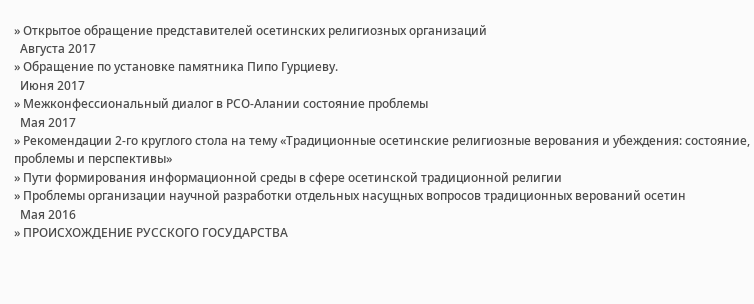» Открытое обращение представителей осетинских религиозных организаций
  Августа 2017
» Обращение по установке памятника Пипо Гурциеву.
  Июня 2017
» Межконфессиональный диалог в РСО-Алании состояние проблемы
  Мая 2017
» Рекомендации 2-го круглого стола на тему «Традиционные осетинские религиозные верования и убеждения: состояние, проблемы и перспективы»
» Пути формирования информационной среды в сфере осетинской традиционной религии
» Проблемы организации научной разработки отдельных насущных вопросов традиционных верований осетин
  Мая 2016
» ПРОИСХОЖДЕНИЕ РУССКОГО ГОСУДАРСТВА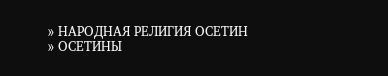» НАРОДНАЯ РЕЛИГИЯ ОСЕТИН
» ОСЕТИНЫ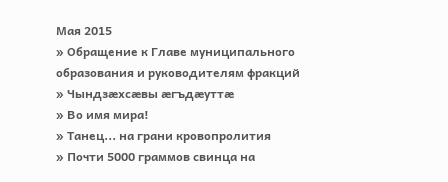Мая 2015
» Обращение к Главе муниципального образования и руководителям фракций
» Чындзӕхсӕвы ӕгъдӕуттӕ
» Во имя мира!
» Танец... на грани кровопролития
» Почти 5000 граммов свинца на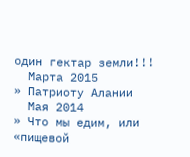один гектар земли!!!
  Марта 2015
» Патриоту Алании
  Мая 2014
» Что мы едим, или «пищевой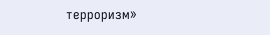терроризм»